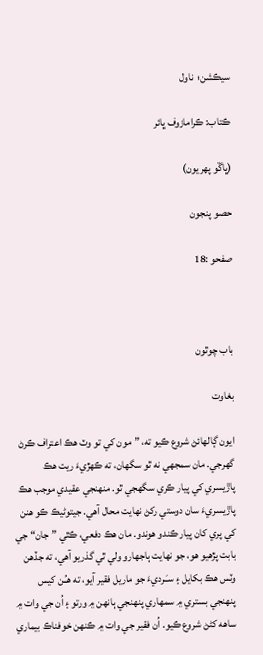سيڪشن؛  ناول

ڪتاب: ڪرامازوف ڀائر

(ڀاڱو پهريون)

حصو پنجون

صفحو :18



باب چوٿون

بغاوت

ايون ڳالهائڻ شروع ڪيو ته، ”مون کي تو وٽ هڪ اعتراف ڪرڻ گهرجي. مان سمجهي نه ٿو سگهان، ته ڪهڙيءَ ريت هڪ پاڙيسري کي پيار ڪري سگهجي ٿو. منهنجي عقيدي موجب هڪ پاڙيسريءَ سان دوستي رکڻ نهايت محال آهي. جيتوڻيڪ ڪو هنن کي پري کان پيار ڪندو هوندو. مان هڪ دفعي، ڪٿي ”جان“ جي بابت پڙهيو هو، جو نهايت ٻاجهارو ولي ٿي گذريو آهي، ته جڏهن وٽس هڪ بکايل ۽ سـَـرديءَ جو ماريل فقير آيو، ته هـُـن کيس پنهنجي بستري ۾ سمهاري پنهنجي ٻانهن ۾ ورتو ۽ اُن جي وات ۾ ساهه کڻڻ شروع ڪيو. اُن فقير جي وات ۾ ڪنهن خوفناڪ بيماري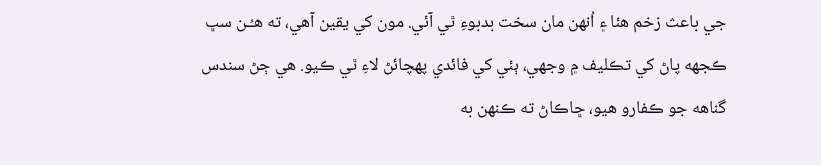جي باعث زخم هئا ۽ اُنهن مان سخت بدبوءِ ٿي آئي. مون کي يقين آهي، ته هـُـن سڀ ڪجهه پاڻ کي تڪليف ۾ وجهي، ٻئي کي فائدي پهچائڻ لاءِ ٿي ڪيو. هي ڄڻ سندس گناهه جو ڪفارو هيو، ڇاڪاڻ ته ڪنهن به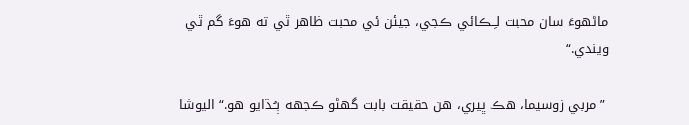ماڻهوءَ سان محبت لـِـڪائي ڪجي، جيئن ئي محبت ظاهر ٿي ته هوءَ گم ٿي ويندي.“

 ”مربي زوسيما، هڪ ڀيري، هن حقيقت بابت گهڻو ڪجهه ٻـُـڌايو هو.“ اليوشا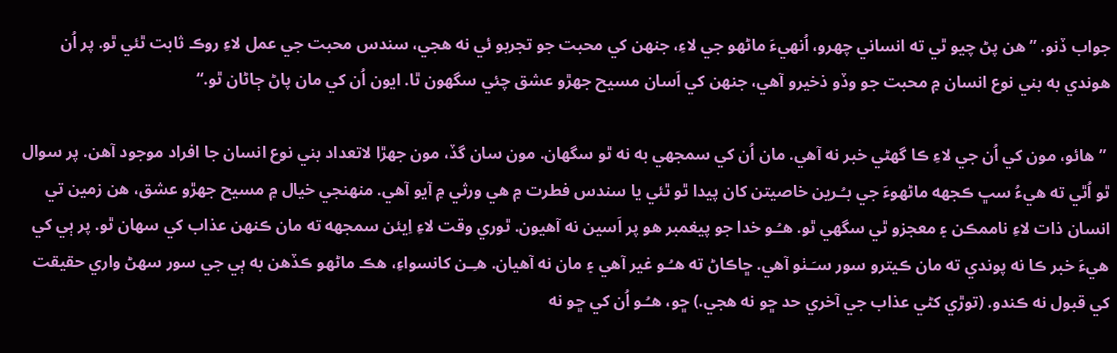جواب ڏنو. ”هن پڻ چيو ٿي ته انساني چهرو، اُنهيءَ ماڻهو جي لاءِ، جنهن کي محبت جو تجربو ئي نه هجي، سندس محبت جي عمل لاءِ روڪ ثابت ٿئي ٿو. پر اُن هوندي به بني نوع انسان ۾ محبت جو وڏو ذخيرو آهي، جنهن کي اَسان مسيح جهڙو عشق چئي سگهون ٿا. ايون اُن کي مان پاڻ ڄاڻان ٿو.“

 ”هائو، مون کي اُن جي لاءِ ڪا گهڻي خبر نه آهي. مان اُن کي سمجهي به نه ٿو سگهان. مون سان گڏ، مون جهڙا لاتعداد بني نوع انسان جا افراد موجود آهن. پر سوال ٿو اُٿي ته هيءُ سڀ ڪجهه ماڻهوءَ جي بـُـرين خاصيتن کان پيدا ٿو ٿئي يا سندس فطرت ۾ هي ورثي ۾ آيو آهي. منهنجي خيال ۾ مسيح جهڙو عشق، هن زمين تي انسان ذات لاءِ ناممڪن ۽ معجزو ٿي سگهي ٿو. هـُـو خدا جو پيغمبر هو پر اَسين نه آهيون. ٿوري وقت لاءِ اِيئن سمجهه ته مان ڪنهن عذاب کي سهان ٿو. پر ٻي کي هيءَ خبر ڪا نه پوندي ته مان ڪيترو سور سـَـٺو آهي. ڇاڪاڻ ته هـُـو غير آهي ۽ مان نه آهيان. هـِـن کانسواءِ، هڪ ماڻهو ڪڏهن به ٻي جي سور سهڻ واري حقيقت کي قبول نه ڪندو. (توڙي کڻي عذاب جي آخري حد ڇو نه هجي.) ڇو، هـُـو اُن کي ڇو نه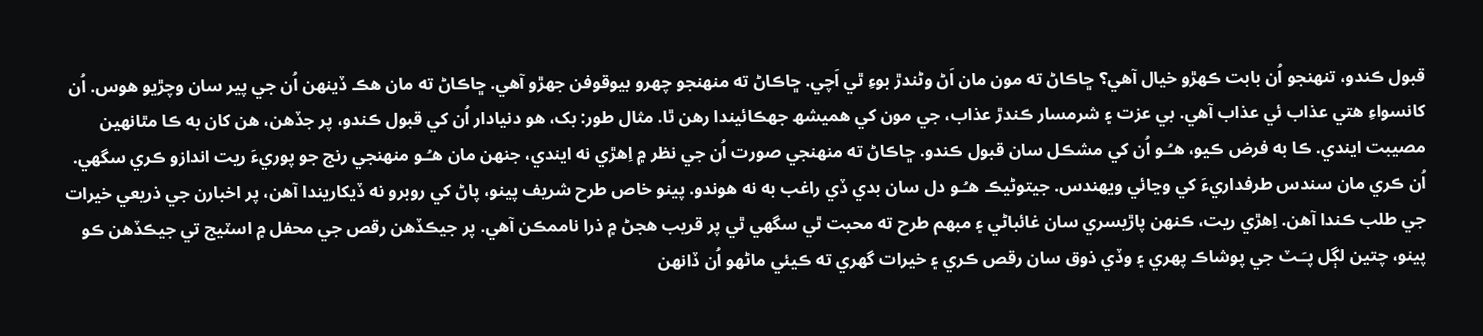قبول ڪندو، تنهنجو اُن بابت ڪهڙو خيال آهي؟ ڇاڪاڻ ته مون مان اَڻ وڻندڙ بوءِ ٿي اَچي. ڇاڪاڻ ته منهنجو چهرو بيوقوفن جهڙو آهي. ڇاڪاڻ ته مان هڪ ڏينهن اُن جي پير سان وچڙيو هوس. اُن کانسواءِ هتي عذاب ئي عذاب آهي. بي عزت ۽ شرمسار ڪندڙ عذاب، جي مون کي هميشھ جهڪائيندا رهن ٿا. مثال طور: بک، هو دنيادار اُن کي قبول ڪندو، پر جڏهن، هن کان به ڪا مٿانهين مصيبت ايندي. ڪا به فرض ڪيو، هـُـو اُن کي مشڪل سان قبول ڪندو. ڇاڪاڻ ته منهنجي صورت اُن جي نظر ۾ اِهڙي نه ايندي، جنهن مان هـُـو منهنجي رنج جو پوريءَ ريت اندازو ڪري سگهي. اُن ڪري مان سندس طرفداريءَ کي وڃائي ويهندس. جيتوڻيڪ هـُـو دل سان بدي ڏي راغب به نه هوندو. پينو خاص طرح شريف پينو، پاڻ کي روبرو نه ڏيکاريندا آهن، پر اخبارن جي ذريعي خيرات جي طلب ڪندا آهن. اِهڙي ريت، ڪنهن پاڙيسري سان غائباڻي ۽ مبهم طرح ته محبت ٿي سگهي ٿي پر قريب هجڻ ۾ ذرا ناممڪن آهي. پر جيڪڏهن رقص جي محفل ۾ اسٽيج تي جيڪڏهن ڪو پينو، چتين لڳل پـَـٽ جي پوشاڪ پهري ۽ وڏي ذوق سان رقص ڪري ۽ خيرات گهري ته ڪيئي ماڻهو اُن ڏانهن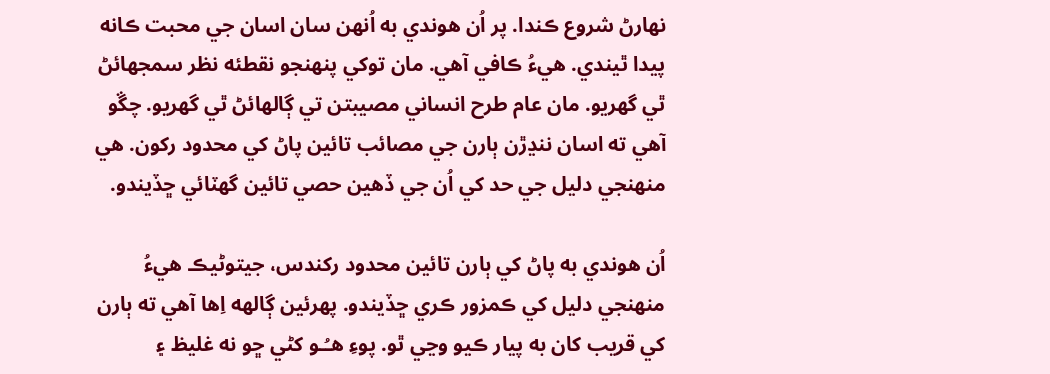نهارڻ شروع ڪندا. پر اُن هوندي به اُنهن سان اسان جي محبت ڪانه پيدا ٿيندي. هيءُ ڪافي آهي. مان توکي پنهنجو نقطئه نظر سمجهائڻ ٿي گهريو. مان عام طرح انساني مصيبتن تي ڳالهائڻ ٿي گهريو. چڱو آهي ته اسان ننڍڙن ٻارن جي مصائب تائين پاڻ کي محدود رکون. هي منهنجي دليل جي حد کي اُن جي ڏهين حصي تائين گهٽائي ڇڏيندو.

اُن هوندي به پاڻ کي ٻارن تائين محدود رکندس، جيتوڻيڪ هيءُ منهنجي دليل کي ڪمزور ڪري ڇڏيندو. پهرئين ڳالهه اِها آهي ته ٻارن کي قريب کان به پيار ڪيو وڃي ٿو. پوءِ هـُـو کڻي ڇو نه غليظ ۽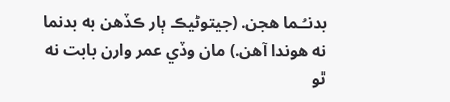بدنـُـما هجن. (جيتوڻيڪ ٻار ڪڏهن به بدنما نه هوندا آهن.) مان وڏي عمر وارن بابت نه ٿو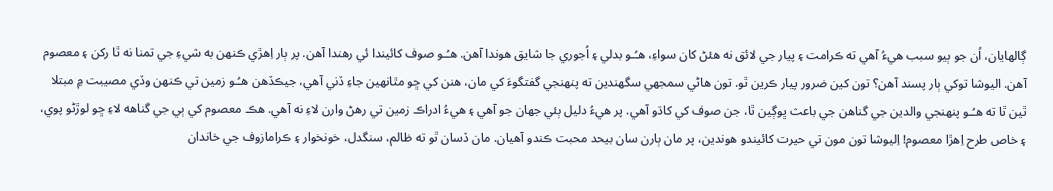ڳالهايان، اُن جو ٻيو سبب هيءُ آهي ته ڪرامت ۽ پيار جي لائق نه هئڻ کان سواءِ، هـُـو بدلي ۽ اُجوري جا شايق هوندا آهن. هـُـو صوف کائيندا ئي رهندا آهن. پر ٻار اِهڙي ڪنهن به شيءِ جي تمنا نه ٿا رکن ۽ معصوم آهن. اليوشا توکي ٻار پسند آهن؟ تون کين ضرور پيار ڪرين ٿو. تون هاڻي سمجهي سگهندين ته پنهنجي گفتگوءَ کي مان، هنن کي ڇو مٿانهين جاءِ ڏني آهي، جيڪڏهن هـُـو زمين تي ڪنهن وڏي مصيبت ۾ مبتلا ٿين ٿا ته هـُـو پنهنجي والدين جي گناهن جي باعث ڀوڳين ٿا، جن صوف کي کاڌو آهي. پر هيءُ دليل ٻئي جهان جو آهي ۽ هيءُ ادراڪ زمين تي رهڻ وارن لاءِ نه آهي. هڪ معصوم کي ٻي جي گناهه لاءِ ڇو لوڙڻو پوي، ۽ خاص طرح اِهڙا معصوم! اِليوشا تون مون تي حيرت کائيندو هوندين، پر مان ٻارن سان بيحد محبت ڪندو آهيان. مان ڏسان ٿو ته ظالم، سنگدل، خونخوار ۽ ڪرامازوف جي خاندان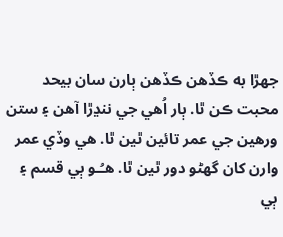جهڙا به ڪڏهن ڪڏهن ٻارن سان بيحد محبت ڪن ٿا. ٻار اُهي جي ننڍڙا آهن ۽ ستن ورهين جي عمر تائين ٿين ٿا. هي وڏي عمر وارن کان گهڻو دور ٿين ٿا. هـُـو ٻي قسم ۽ ٻي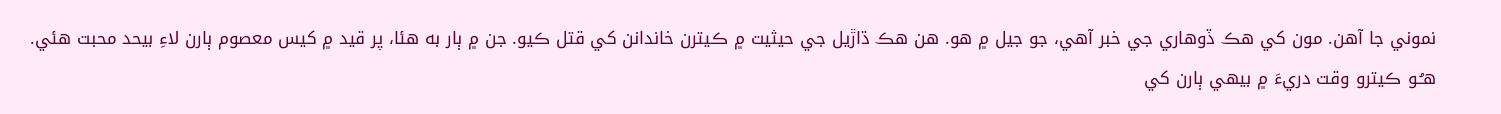نموني جا آهن. مون کي هڪ ڏوهاري جي خبر آهي، جو جيل ۾ هو. هن هڪ ڌاڙيل جي حيثيت ۾ ڪيترن خاندانن کي قتل ڪيو. جن ۾ ٻار به هئا، پر قيد ۾ کيس معصوم ٻارن لاءِ بيحد محبت هئي. هـُـو ڪيترو وقت دريءَ ۾ بيهي ٻارن کي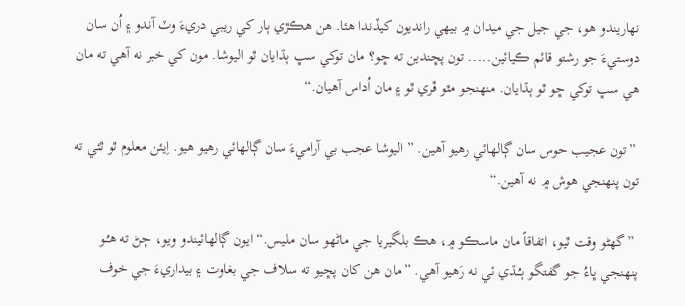نهاريندو هو، جي جيل جي ميدان ۾ بيهي رانديون کيڏندا هئا. هن هڪڙي ٻار کي ريبي دريءَ وٽ آندو ۽ اُن سان دوستيءَ جو رشتو قائم ڪيائين..... تون پڇندين ته ڇو؟ مان توکي سڀ ٻڌايان ٿو اليوشا. مون کي خبر نه آهي ته مان هي سڀ توکي ڇو ٿو ٻڌايان. منهنجو مٿو ڦري ٿو ۽ مان اُداس آهيان.“

 ”تون عجيب حوس سان ڳالهائي رهيو آهين. ” اليوشا عجب بي آراميءَ سان ڳالهائي رهيو هيو. اِيئن معلوم ٿو ٿئي ته تون پنهنجي هوش ۾ نه آهين.“

 ”گهڻو وقت ٿيو، اتفاقاً مان ماسڪو ۾، هڪ بلگيريا جي ماڻهو سان مليس.“ ايون ڳالهائيندو ويو، ڄڻ ته هـُـو پنهنجي ڀاءُ جو گفتگو ٻـُـڌي ئي نه رَهيو آهي. ”مان هن کان پڇيو ته سلاف جي بغاوت ۽ بيداريءَ جي خوف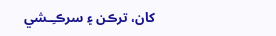کان، ترڪن ۽ سرڪـِـشي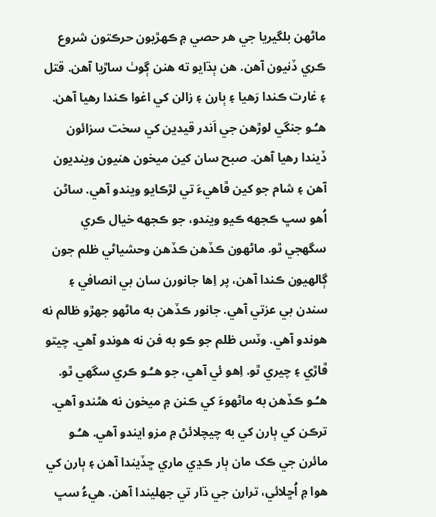ماڻهن بلگيريا جي هر حصي ۾ ڪهڙيون حرڪتون شروع ڪري ڏنيون آهن. هن ٻڌايو ته هنن ڳوٺ ساڙيا آهن. قتل ۽ غارت ڪندا رَهيا ۽ ٻارن ۽ زالن کي اغوا ڪندا رهيا آهن. هـُـو جنگي لوڙهن جي اَندر قيدين کي سخت سزائون ڏيندا رهيا آهن. صبح سان کين ميخون هنيون وينديون آهن ۽ شام جو کين ڦاهيءَ تي لڙڪايو ويندو آهي. ساڻن اُهو سڀ ڪجهه ڪيو ويندو، جو ڪجهه خيال ڪري سگهجي ٿو. ماڻهون ڪڏهن ڪڏهن وحشياڻي ظلم جون ڳالهيون ڪندا آهن، پر اِها جانورن سان بي انصافي ۽ سندن بي عزتي آهي. جانور ڪڏهن به ماڻهو جهڙو ظالم نه هوندو آهي. وٽس ظلم جو ڪو به فن نه هوندو آهي. چيتو ڦاڙي ۽ چيري ٿو. اِهو ئي آهي، جو هـُـو ڪري سگهي ٿو. هـُـو ڪڏهن به ماڻهوءَ کي ڪنن ۾ ميخون نه هڻندو آهي. ترڪن کي ٻارن کي به چيچلائڻ ۾ مزو ايندو آهي. هـُـو مائرن جي ڪک مان ٻار ڪڍي ماري ڇڏيندا آهن ۽ ٻارن کي هوا ۾ اُڇلائي، ترارن جي ڌار تي جهليندا آهن. هيءُ سڀ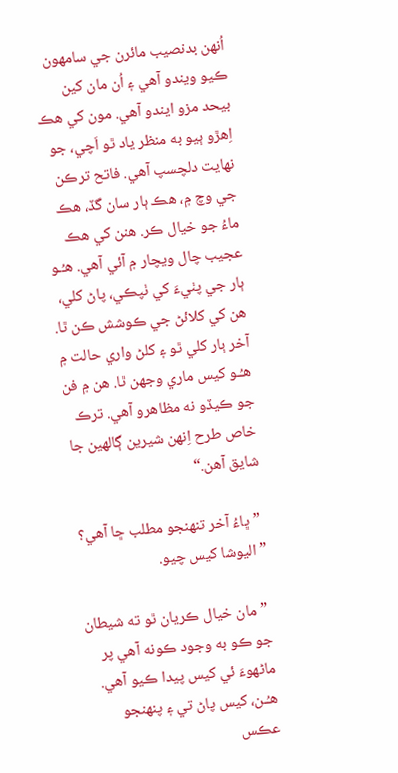اُنهن بدنصيب مائرن جي سامهون ڪيو ويندو آهي ۽ اُن مان کين بيحد مزو ايندو آهي. مون کي هڪ اِهڙو ٻيو به منظر ياد ٿو اَچي، جو نهايت دلچسپ آهي. فاتح ترڪن جي وچ ۾، هڪ ٻار سان گڏ، هڪ ماءُ جو خيال ڪر. هنن کي هڪ عجيب چال ويچار ۾ آئي آهي. هـُـو ٻار جي پٺيءَ کي ٺپڪي، پاڻ کلي، هن کي کلائڻ جي ڪوشش ڪن ٿا. آخر ٻار کلي ٿو ۽ کلڻ واري حالت ۾ هـُـو کيس ماري وجهن ٿا. هن ۾ فن جو ڪيڏو نه مظاهرو آهي. ترڪ خاص طرح اِنهن شيرين ڳالهين جا شايق آهن.“

 ”ڀاءُ آخر تنهنجو مطلب ڇا آهي؟ ” اليوشا کيس چيو.

 ”مان خيال ڪريان ٿو ته شيطان جو ڪو به وجود ڪونه آهي پر ماڻهوءَ ئي کيس پيدا ڪيو آهي. هـُـن، کيس پاڻ تي ۽ پنهنجو عڪس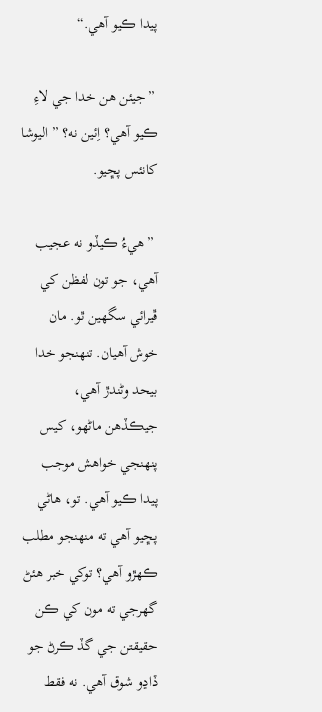پيدا ڪيو آهي.“

 ”جيئن هن خدا جي لاءِ ڪيو آهي؟ اِئين نه؟ ” اليوشا کانئس پڇيو.

 ”هيءُ ڪيڏو نه عجيب آهي، جو تون لفظن کي ڦيرائي سگهين ٿو. مان خوش آهيان. تنهنجو خدا بيحد وڻندڙ آهي، جيڪڏهن ماڻهو، کيس پنهنجي خواهش موجب پيدا ڪيو آهي. تو، هاڻي پڇيو آهي ته منهنجو مطلب ڪهڙو آهي؟ توکي خبر هئڻ گهرجي ته مون کي ڪن حقيقتن جي گڏ ڪرڻ جو ڏاڍو شوق آهي. نه فقط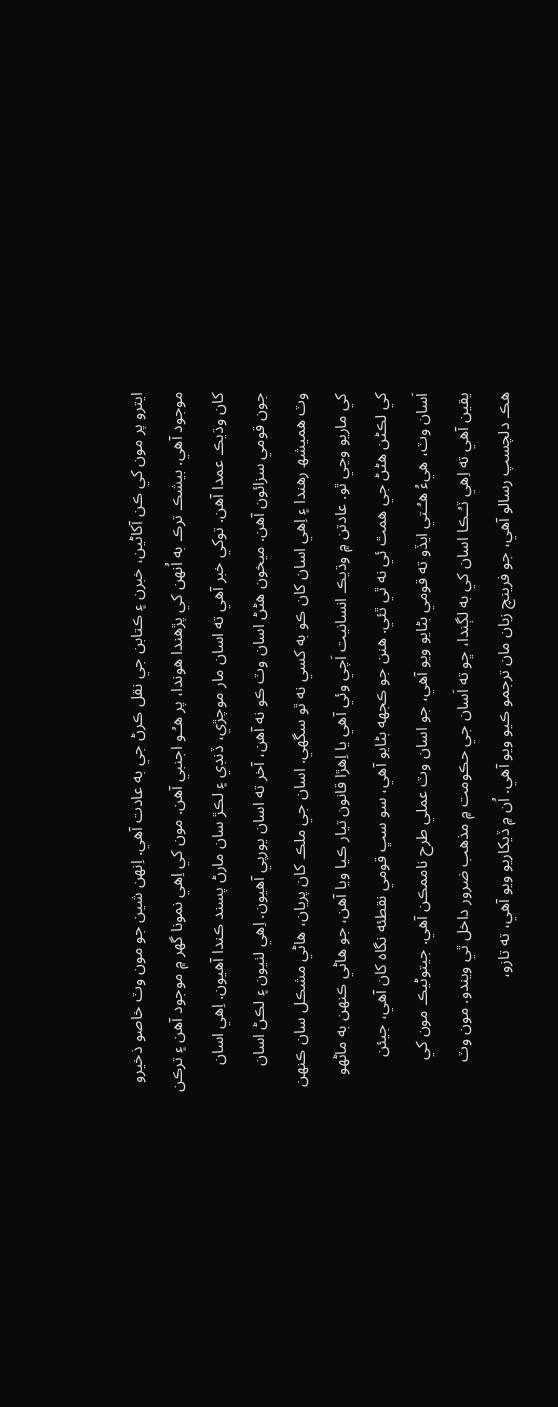ايترو پر مون کي ڪن آکاڻين، خبرن ۽ ڪتابن جي نقل ڪرڻ جي به عادت آهي. اِنهن شين جو مون وٽ خاصو ذخيرو موجود آهي. بيشڪ ترڪ به اُنهن کي پڙهندا هوندا، پر هـُـو اجنبي آهن. مون کي اِهي نمونا گهر ۾ موجود آهن ۽ ترڪن کان وڌيڪ عمدا آهن. توکي خبر آهي ته اسان مار موچڙي، ڏنڊي ۽ لڪڙ سان مارڻ پسند ڪندا آهيون. اِهي اسان جون قومي سزائون آهن. ميخون هڻڻ اسان وٽ ڪو نه آهن، آخر ته اسان يورپي آهيون. اِهي لٺيون ۽ لڪڻ اسان وٽ هميشھ رهندا ۽ اِهي اسان کان ڪو به کسي نه ٿو سگهي. اسان جي ملڪ کان پريان، هاڻي مشڪل سان ڪنهن کي ماريو وڃي ٿو. عادتن ۾ وڌيڪ انسانيت اَچي وئي آهي يا اِهڙا قانون تيار ڪيا ويا آهن، جو هاڻي ڪنهن به ماڻهو کي لڪڻن هڻڻ جي همٿ ئي نه ٿي ٿئي. هنن جو ڪجهه بڻايو آهي، سو سڀ قومي نقطئه نگاه کان آهي، جيئن اَسان وٽ، هيءُ هـُـتي ايڏو ته قومي بڻايو ويو آهي، جو اسان وٽ عملي طرح ناممڪن آهي. جيتوڻيڪ مون کي يقين آهي ته اِهي ٽـُـڪا اسان کي به لڳندا، ڇو ته اَسان جي حڪومت ۾ مذهب ضرور داخل ٿي ويندو. مون وٽ هڪ دلچسپ رسالو آهي، جو فرينچ زبان مان ترجمو ڪيو ويو آهي. اُن ۾ ڏيکاريو ويو آهي، ته تازو،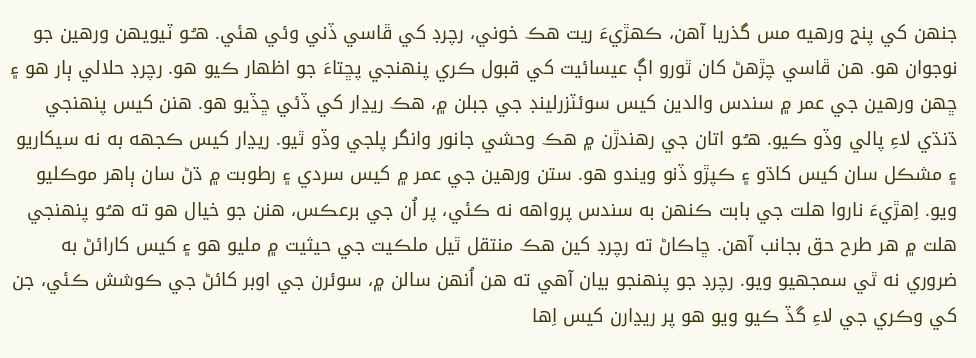جنهن کي پنج ورهيه مس گذريا آهن، ڪهڙيءَ ريت هڪ خوني، رچرڊ کي ڦاسي ڏني وئي هئي. هـُـو ٽيويهن ورهين جو نوجوان هو. هن ڦاسي چڙهڻ کان ٿورو اڳ عيسائيت کي قبول ڪري پنهنجي پڇتاءَ جو اظهار ڪيو هو. رچرڊ حلالي ٻار هو ۽ ڇهن ورهين جي عمر ۾ سندس والدين کيس سوئٽزرلينڊ جي جبلن ۾، هڪ ريڍار کي ڏئي ڇڏيو هو. هنن کيس پنهنجي ڌنڌي لاءِ پالي وڏو ڪيو. هـُـو اتان جي رهندڙن ۾ هڪ وحشي جانور وانگر پلجي وڏو ٿيو. ريڍار کيس ڪجهه به نه سيکاريو ۽ مشڪل سان کيس کاڌو ۽ ڪپڙو ڏنو ويندو هو. ستن ورهين جي عمر ۾ کيس سردي ۽ رطوبت ۾ ڌڻ سان ٻاهر موڪليو ويو. اِهڙيءَ ناروا هلت جي بابت ڪنهن به سندس پرواهه نه ڪئي، پر اُن جي برعڪس، هنن جو خيال هو ته هـُـو پنهنجي هلت ۾ هر طرح حق بجانب آهن. ڇاڪاڻ ته رچرڊ کين هڪ منتقل ٿيل ملڪيت جي حيثيت ۾ مليو هو ۽ کيس کارائڻ به ضروري نه ٿي سمجهيو ويو. رچرڊ جو پنهنجو بيان آهي ته هن اُنهن سالن ۾، سوئرن جي اوبر کائڻ جي ڪوشش ڪئي، جن کي وڪري جي لاءِ گڏ ڪيو ويو هو پر ريڍارن کيس اِها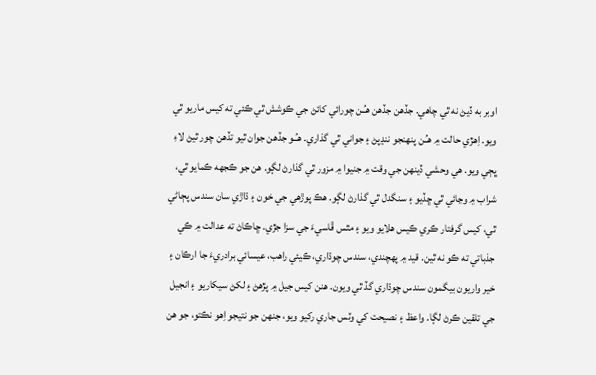اوبر به ڏيڻ نه ٿي چاهي. جڏهن جڏهن هـُـن چورائي کائڻ جي ڪوشش ٿي ڪئي ته کيس ماريو ٿي ويو. اِهڙي حالت ۾ هـُـن پنهنجو ننڍپڻ ۽ جواني ٿي گذاري. هـُـو جڏهن جوان ٿيو تڏهن چور ٿيڻ لاءِ ڀڄي ويو. هي وحشي ڏينهن جي وقت ۾ جنيوا ۾ مزور ٿي گذارڻ لڳو. هن جو ڪجهه ڪمايو ٿي، شراب ۾ وڃائي ٿي ڇڏيو ۽ سنگدل ٿي گذارڻ لڳو. هڪ پوڙهي جي خون ۽ ڌاڙي سان سندس پڄاڻي ٿي، کيس گرفتار ڪري ڪيس هلايو ويو ۽ مٿس ڦاسيءَ جي سزا جڙي. ڇاڪاڻ ته عدالت ۾ ڪي جذباتي ته ڪو نه ٿين. قيد ۾ پهچندي، سندس چوڌاري، ڪيئي راهب، عيسائي برادريءَ جا ارڪان ۽ خير واريون بيگمون سندس چوڌاري گڏ ٿي ويون. هنن کيس جيل ۾ پڙهڻ ۽ لکڻ سيکاريو ۽ انجيل جي تلقين ڪرڻ لڳا. واعظ ۽ نصيحت کي وٽس جاري رکيو ويو، جنهن جو نتيجو اِهو نڪتو، جو هن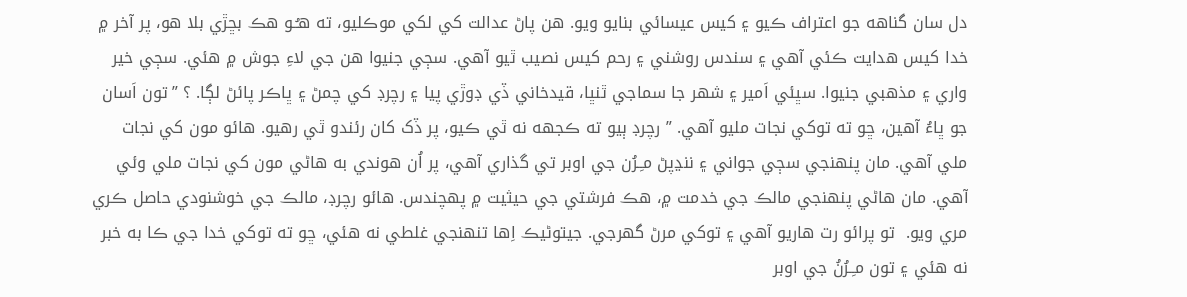دل سان گناهه جو اعتراف ڪيو ۽ کيس عيسائي بنايو ويو. هن پاڻ عدالت کي لکي موڪليو، ته هـُـو هڪ بڇڙي بلا هو، پر آخر ۾ خدا کيس هدايت ڪئي آهي ۽ سندس روشني ۽ رحم کيس نصيب ٿيو آهي. سڄي جنيوا هن جي لاءِ جوش ۾ هئي. سڄي خير واري ۽ مذهبي جنيوا. سڀئي اَمير ۽ شهر جا سماجي ٿنڀا، قيدخاني ڏي ڊوڙي پيا ۽ رچرڊ کي چمڻ ۽ ڀاڪر پائڻ لڳا. ؟ ”تون اَسان جو ڀاءُ آهين، ڇو ته توکي نجات مليو آهي. ” رچرڊ ٻيو ته ڪجهه نه ٿي ڪيو، پر ڏک کان رئندو ٿي رهيو. هائو مون کي نجات ملي آهي. مان پنهنجي سڄي جواني ۽ ننڍپڻ مـِـرُن جي اوبر تي گذاري آهي، پر اُن هوندي به هاڻي مون کي نجات ملي وئي آهي. مان هاڻي پنهنجي مالڪ جي خدمت ۾، هڪ فرشتي جي حيثيت ۾ پهچندس. هائو رچرڊ، مالڪ جي خوشنودي حاصل ڪري مري ويو.  تو پرائو رت هاريو آهي ۽ توکي مرڻ گهرجي. جيتوڻيڪ اِها تنهنجي غلطي نه هئي، ڇو ته توکي خدا جي ڪا به خبر نه هئي ۽ تون مـِـرُنُ جي اوبر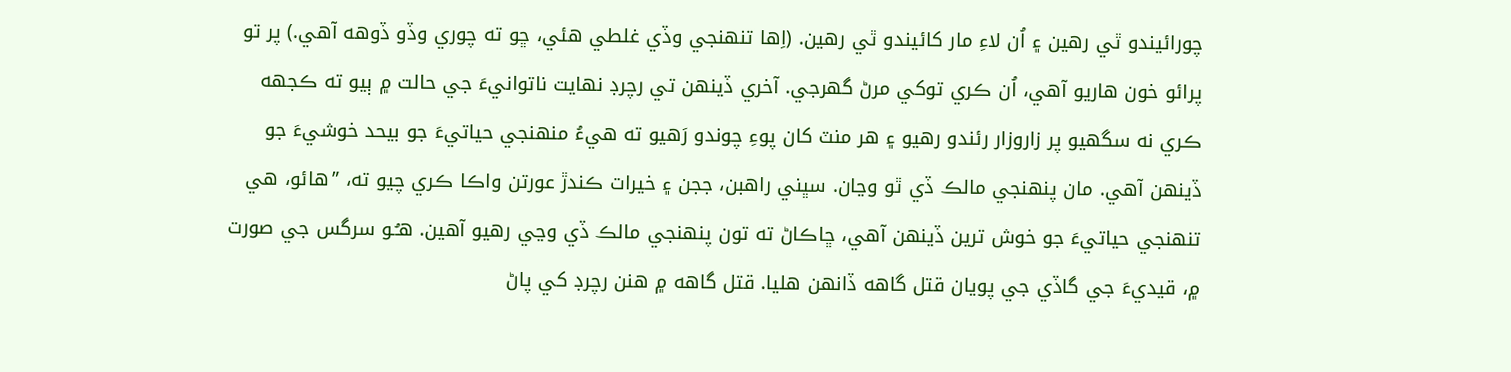چورائيندو ٿي رهين ۽ اُن لاءِ مار کائيندو ٿي رهين. (اِها تنهنجي وڏي غلطي هئي، ڇو ته چوري وڏو ڏوهه آهي.) پر تو پرائو خون هاريو آهي، اُن ڪري توکي مرڻ گهرجي. آخري ڏينهن تي رچرڊ نهايت ناتوانيءَ جي حالت ۾ ٻيو ته ڪجهه ڪري نه سگهيو پر زاروزار رئندو رهيو ۽ هر منٽ کان پوءِ چوندو رَهيو ته هيءُ منهنجي حياتيءَ جو بيحد خوشيءَ جو ڏينهن آهي. مان پنهنجي مالڪ ڏي ٿو وڃان. سڀني راهبن، ججن ۽ خيرات ڪندڙ عورتن واڪا ڪري چيو ته، ”هائو، هي تنهنجي حياتيءَ جو خوش ترين ڏينهن آهي، ڇاڪاڻ ته تون پنهنجي مالڪ ڏي وڃي رهيو آهين. هـُـو سرگس جي صورت ۾، قيديءَ جي گاڏي جي پويان قتل گاهه ڏانهن هليا. قتل گاهه ۾ هنن رچرڊ کي پاڻ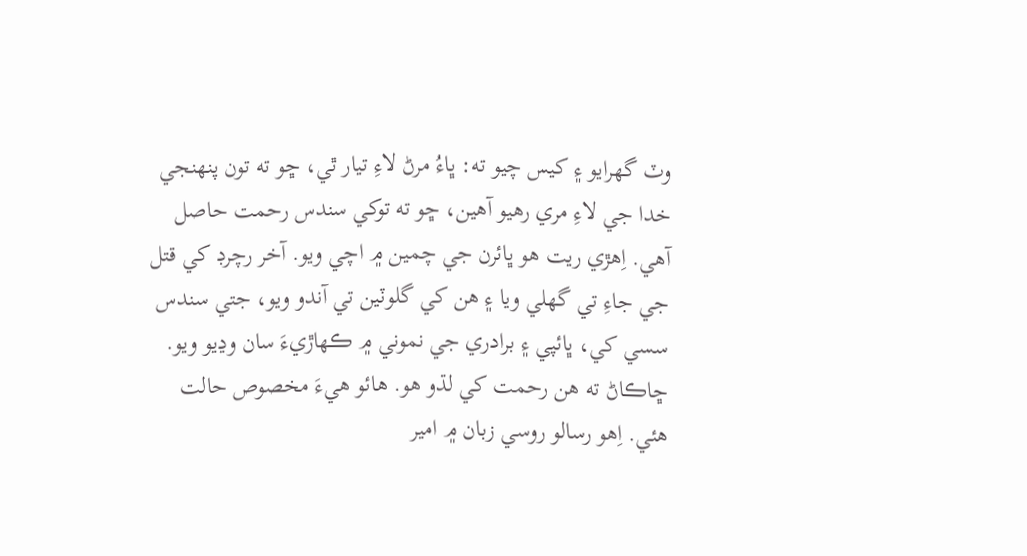وٽ گهرايو ۽ کيس چيو ته: ڀاءُ مرڻ لاءِ تيار ٿي، ڇو ته تون پنهنجي خدا جي لاءِ مري رهيو آهين، ڇو ته توکي سندس رحمت حاصل آهي. اِهڙي ريت هو ڀائرن جي چمين ۾ اچي ويو. آخر رچرڊ کي قتل جي جاءِ تي گهلي ويا ۽ هن کي گلوٽين تي آندو ويو، جتي سندس سسي کي، ڀائپي ۽ برادري جي نموني ۾ ڪهاڙيءَ سان وڍيو ويو. ڇاڪاڻ ته هن رحمت کي لڌو هو. هائو هيءَ مخصوص حالت هئي. اِهو رسالو روسي زبان ۾ امير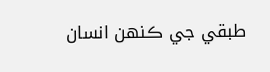طبقي جي ڪنهن انسان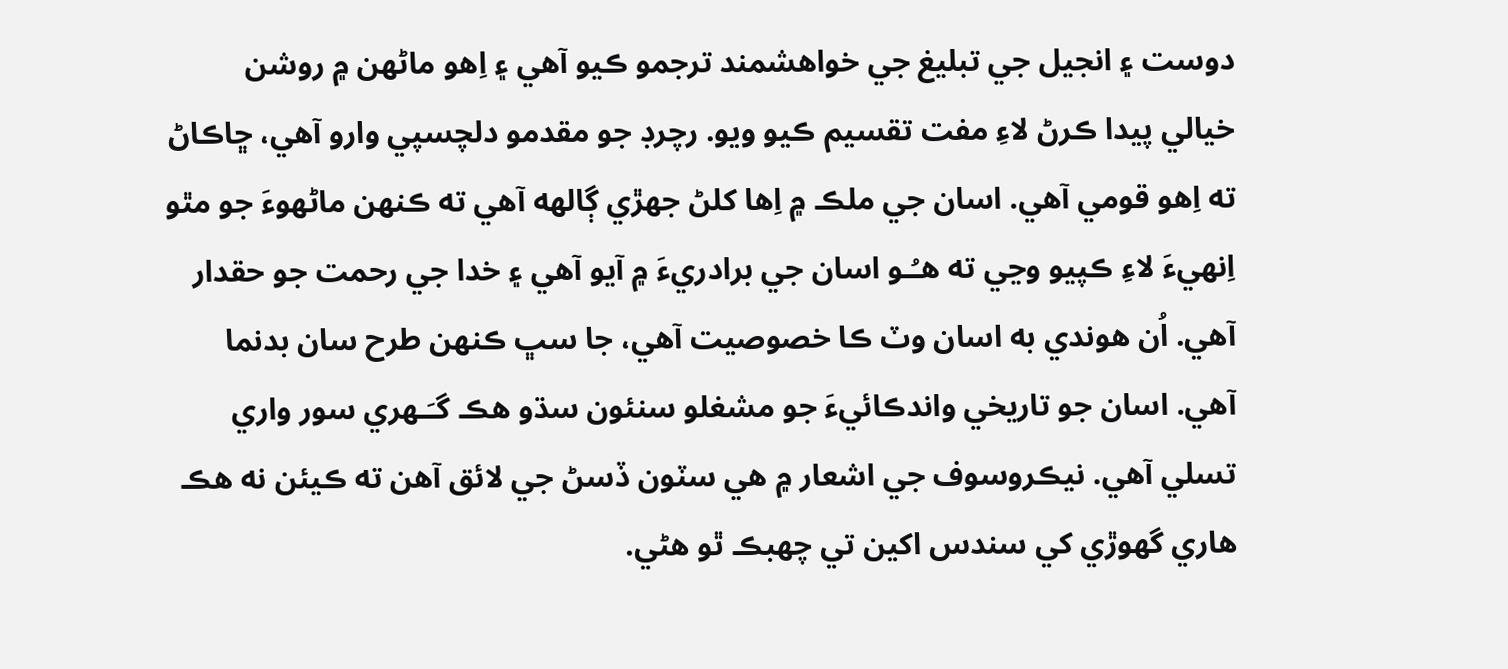دوست ۽ انجيل جي تبليغ جي خواهشمند ترجمو ڪيو آهي ۽ اِهو ماڻهن ۾ روشن خيالي پيدا ڪرڻ لاءِ مفت تقسيم ڪيو ويو. رچرڊ جو مقدمو دلچسپي وارو آهي، ڇاڪاڻ ته اِهو قومي آهي. اسان جي ملڪ ۾ اِها کلڻ جهڙي ڳالهه آهي ته ڪنهن ماڻهوءَ جو مٿو اِنهيءَ لاءِ ڪپيو وڃي ته هـُـو اسان جي برادريءَ ۾ آيو آهي ۽ خدا جي رحمت جو حقدار آهي. اُن هوندي به اسان وٽ ڪا خصوصيت آهي، جا سڀ ڪنهن طرح سان بدنما آهي. اسان جو تاريخي واندڪائيءَ جو مشغلو سنئون سڌو هڪ گـَـهري سور واري تسلي آهي. نيڪروسوف جي اشعار ۾ هي سٽون ڏسڻ جي لائق آهن ته ڪيئن نه هڪ هاري گهوڙي کي سندس اکين تي چهبڪ ٿو هڻي.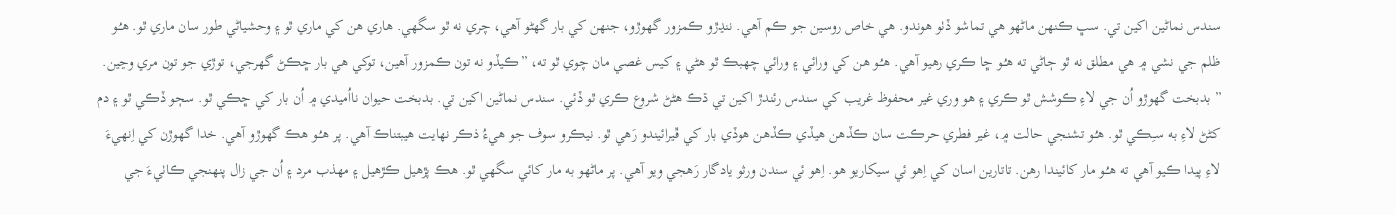سندس نماڻين اکين تي. سڀ ڪنهن ماڻهو هي تماشو ڏٺو هوندو. هي خاص روسين جو ڪم آهي. ننڍڙو ڪمزور گهوڙو، جنهن کي بار گهڻو آهي، چري نه ٿو سگهي. هاري هن کي ماري ٿو ۽ وحشياڻي طور سان ماري ٿو. هـُـو ظلم جي نشي ۾ هي مطلق نه ٿو ڄاڻي ته هـُـو ڇا ڪري رهيو آهي. هـُـو هن کي ورائي ۽ ورائي چهبڪ ٿو هڻي ۽ کيس غصي مان چوي ٿو ته، ”ڪيڏو نه تون ڪمزور آهين، توکي هي بار ڇڪڻ گهرجي، توڙي جو تون مري وڃين. ” بدبخت گهوڙو اُن جي لاءِ ڪوشش ٿو ڪري ۽ هو وري غير محفوظ غريب کي سندس رئندڙ اکين تي ڌڪ هڻڻ شروع ڪري ٿو ڏئي. سندس نماڻين اکين تي. بدبخت حيوان نااُميدي ۾ اُن بار کي ڇڪي ٿو. سڄو ڏڪي ٿو ۽ دم کڻڻ لاءِ به سـِـڪي ٿو. هـُـو تشنجي حالت ۾، غير فطري حرڪت سان ڪڏهن هيڏي ڪڏهن هوڏي بار کي ڦيرائيندو رَهي ٿو. نيڪرو سوف جو هيءُ ذڪر نهايت هيبتناڪ آهي. پر هـُـو هڪ گهوڙو آهي. خدا گهوڙن کي اِنهيءَ لاءِ پيدا ڪيو آهي ته هـُـو مار کائيندا رهن. تاتارين اسان کي اِهو ئي سيکاريو هو. اِهو ئي سندن ورثو يادگار رَهجي ويو آهي. پر ماڻهو به مار کائي سگهي ٿو. هڪ پڙهيل ڪڙهيل ۽ مهذب مرد ۽ اُن جي زال پنهنجي ڪاٺيءَ جي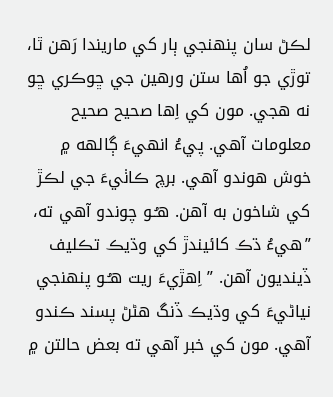لڪڻ سان پنهنجي ٻار کي ماريندا رَهن ٿا، توڙي جو اُها ستن ورهين جي ڇوڪري ڇو نه هجي. مون کي اِها صحيح صحيح معلومات آهي. پيءُ انهيءَ ڳالهه ۾ خوش هوندو آهي. برچ ڪاٺيءَ جي لڪڙ کي شاخون به آهن. هـُـو چوندو آهي ته، ”هيءُ ڌڪ کائيندڙ کي وڌيڪ تڪليف ڏينديون آهن. ” اِهڙيءَ ريت هـُـو پنهنجي نياڻيءَ کي وڌيڪ ڏنگ هڻڻ پسند ڪندو آهي. مون کي خبر آهي ته بعض حالتن ۾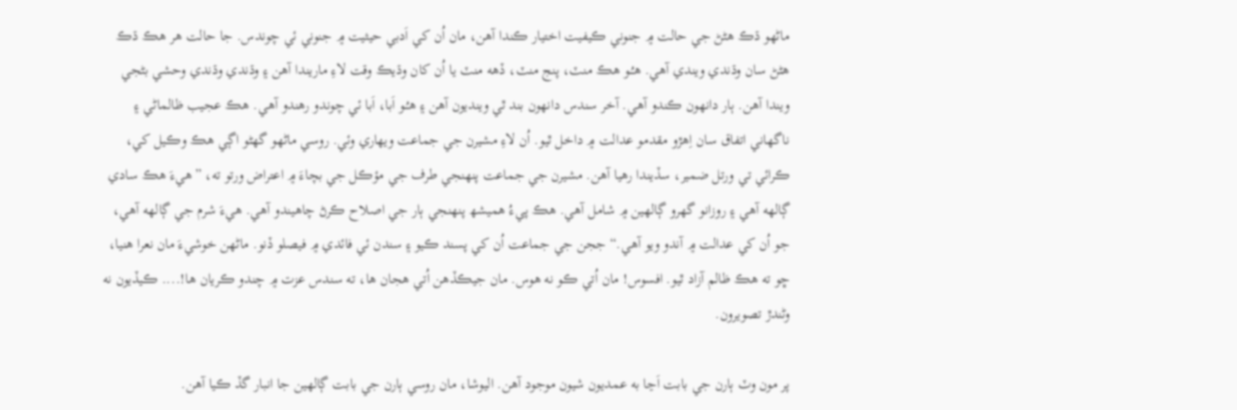ماڻهو ڌڪ هڻڻ جي حالت ۾ جنوني ڪيفيت اختيار ڪندا آهن، مان اُن کي اَدبي حيثيت ۾ جنوني ئي چوندس. جا حالت هر هڪ ڌڪ هڻڻ سان وڌندي ويندي آهي. هـُـو هڪ منٽ، پنج منٽ، ڏهه منٽ يا اُن کان وڌيڪ وقت لاءِ ماريندا آهن ۽ وڌندي وڌندي وحشي بڻجي ويندا آهن. ٻار دانهون ڪندو آهي. آخر سندس دانهون بند ٿي وينديون آهن ۽ هـُـو اَبا، اَبا ئي چوندو رهندو آهي. هڪ عجيب ظالماڻي ۽ ناگهاني اتفاق سان اِهڙو مقدمو عدالت ۾ داخل ٿيو. اُن لاءِ مشيرن جي جماعت ويهاري وئي. روسي ماڻهو گهڻو اڳي هڪ وڪيل کي، ڪرائي تي ورتل ضمير، سڏيندا رهيا آهن. مشيرن جي جماعت پنهنجي طرف جي مؤڪل جي بچاءَ ۾ اعتراض ورتو ته، ”هيءَ هڪ سادي ڳالهه آهي ۽ روزانو گهرو ڳالهين ۾ شامل آهي. هڪ پيءُ هميشھ پنهنجي ٻار جي اصلاح ڪرڻ چاهيندو آهي. هيءَ شرم جي ڳالهه آهي، جو اُن کي عدالت ۾ آندو ويو آهي.“ ججن جي جماعت اُن کي پسند ڪيو ۽ سندن ئي فائدي ۾ فيصلو ڏنو. ماڻهن خوشيءَ مان نعرا هنيا، ڇو ته هڪ ظالم آزاد ٿيو. افسوس! مان اُتي ڪو نه هوس. مان جيڪڏهن اُتي هجان ها، ته سندس عزت ۾ چندو ڪريان ها!.... ڪيڏيون نه وڻندڙ تصويرون.

پر مون وٽ ٻارن جي بابت اَڃا به عمديون شيون موجود آهن. اليوشا، مان روسي ٻارن جي بابت ڳالهين جا انبار گڏ ڪيا آهن.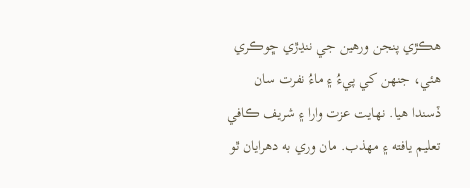هڪڙي پنجن ورهين جي ننڍڙي ڇوڪري هئي، جنهن کي پيءُ ۽ ماءُ نفرت سان ڏسندا هيا. نهايت عزت وارا ۽ شريف ڪافي تعليم يافته ۽ مهذب. مان وري به دهرايان ٿو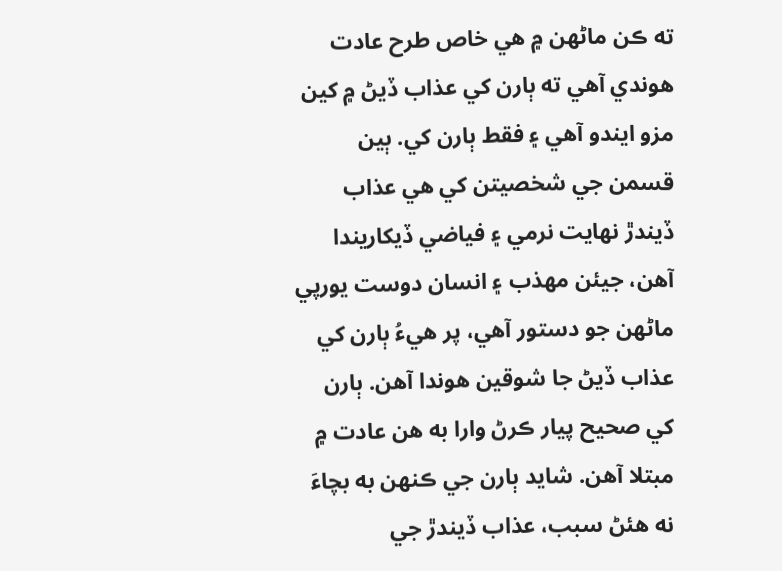ته ڪن ماڻهن ۾ هي خاص طرح عادت هوندي آهي ته ٻارن کي عذاب ڏيڻ ۾ کين مزو ايندو آهي ۽ فقط ٻارن کي. ٻين قسمن جي شخصيتن کي هي عذاب ڏيندڙ نهايت نرمي ۽ فياضي ڏيکاريندا آهن، جيئن مهذب ۽ انسان دوست يورپي ماڻهن جو دستور آهي، پر هيءُ ٻارن کي عذاب ڏيڻ جا شوقين هوندا آهن. ٻارن کي صحيح پيار ڪرڻ وارا به هن عادت ۾ مبتلا آهن. شايد ٻارن جي ڪنهن به بچاءَ نه هئڻ سبب، عذاب ڏيندڙ جي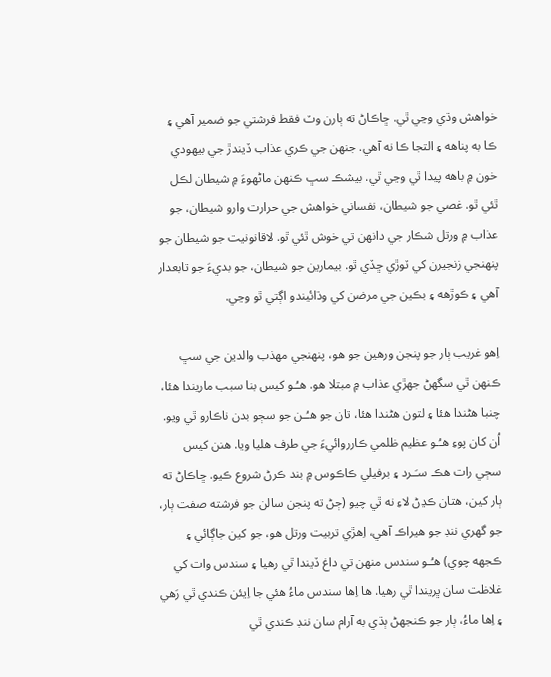خواهش وڌي وڃي ٿي. ڇاڪاڻ ته ٻارن وٽ فقط فرشتي جو ضمير آهي ۽ ڪا به پناهه ۽ التجا ڪا نه آهي. جنهن جي ڪري عذاب ڏيندڙ جي بيهودي خون ۾ باهه پيدا ٿي وڃي ٿي. بيشڪ سڀ ڪنهن ماڻهوءَ ۾ شيطان لڪل ٿئي ٿو. غصي جو شيطان، نفساني خواهش جي حرارت وارو شيطان، جو عذاب ۾ ورتل شڪار جي دانهن تي خوش ٿئي ٿو. لاقانونيت جو شيطان جو پنهنجي زنجيرن کي ٽوڙي ڇڏي ٿو. بيمارين جو شيطان، جو بديءَ جو تابعدار آهي ۽ ڪوڙهه ۽ بڪين جي مرضن کي وڌائيندو اڳتي ٿو وڃي.

اِهو غريب ٻار جو پنجن ورهين جو هو، پنهنجي مهذب والدين جي سڀ ڪنهن ٿي سگهڻ جهڙي عذاب ۾ مبتلا هو. هـُـو کيس بنا سبب ماريندا هئا، چنبا هڻندا هئا ۽ لتون هڻندا هئا، تان جو هـُـن جو سڄو بدن ناڪارو ٿي ويو. اُن کان پوءِ هـُـو عظيم ظلمي ڪارروائيءَ جي طرف هليا ويا. هنن کيس سڄي رات هڪ سـَـرد ۽ برفيلي ڪاڪوس ۾ بند ڪرڻ شروع ڪيو. ڇاڪاڻ ته ٻار کين، هتان ڪڍڻ لاءِ نه ٿي چيو (ڄڻ ته پنجن سالن جو فرشته صفت ٻار، جو گهري ننڊ جو هيراڪ آهي، اِهڙي تربيت ورتل هو، جو کين جاڳائي ۽ ڪجهه چوي) هـُـو سندس منهن تي داغ ڏيندا ٿي رهيا ۽ سندس وات کي غلاظت سان ڀريندا ٿي رهيا. ها اِها سندس ماءُ هئي جا اِيئن ڪندي ٿي رَهي ۽ اِها ماءُ، ٻار جو ڪنجهڻ ٻڌي به آرام سان ننڊ ڪندي ٿي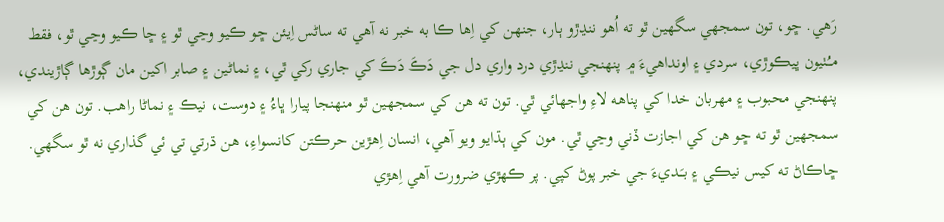رَهي. ڇو، تون سمجهي سگهين ٿو ته اُهو ننڍڙو ٻار، جنهن کي اِها ڪا به خبر نه آهي ته ساڻس اِيئن ڇو ڪيو وڃي ٿو ۽ ڇا ڪيو وڃي ٿو، فقط مـُـٺيون ڀيڪوڙي، سردي ۽ اونداهيءَ ۾ پنهنجي ننڍڙي درد واري دل جي دَڪَ دَڪَ کي جاري رکي ٿي، ۽ نماڻين ۽ صابر اکين مان ڳوڙها ڳاڙيندي، پنهنجي محبوب ۽ مهربان خدا کي پناهه لاءِ واجهائي ٿي. تون ته هن کي سمجهين ٿو منهنجا پيارا ڀاءُ ۽ دوست، نيڪ ۽ نماڻا راهب. تون هن کي سمجهين ٿو ته ڇو هن کي اجازت ڏني وڃي ٿي. مون کي ٻڌايو ويو آهي، انسان اِهڙين حرڪتن کانسواءِ، هن ڌرتي تي ئي گذاري نه ٿو سگهي. ڇاڪاڻ ته کيس نيڪي ۽ بـَـديءَ جي خبر پوڻ کپي. پر ڪهڙي ضرورت آهي اِهڙي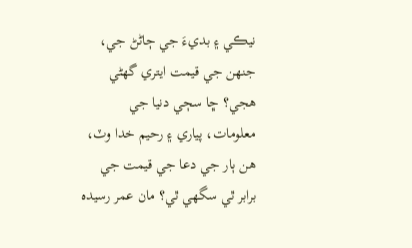نيڪي ۽ بديءَ جي ڄاڻڻ جي، جنهن جي قيمت ايتري گهڻي هجي؟ ڇا سڄي دنيا جي معلومات، پياري ۽ رحيم خدا وٽ، هن ٻار جي دعا جي قيمت جي برابر ٿي سگهي ٿي؟ مان عمر رسيده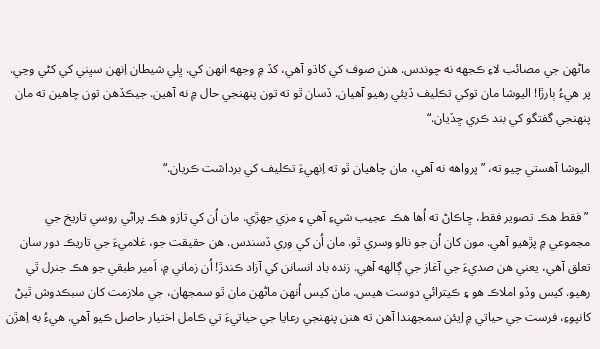ماڻهن جي مصائب لاءِ ڪجهه نه چوندس. هنن صوف کي کاڌو آهي، کڏ ۾ وجهه انهن کي. ڀلي شيطان اِنهن سڀني کي کڻي وڃي. پر هيءُ ٻارڙا! اليوشا مان توکي تڪليف ڏيئي رهيو آهيان. ڏسان ٿو ته تون پنهنجي حال ۾ نه آهين. جيڪڏهن تون چاهين ته مان پنهنجي گفتگو کي بند ڪري ڇڏيان.“

اليوشا آهستي چيو ته، ”پرواهه نه آهي، مان چاهيان ٿو ته اِنهيءَ تڪليف کي برداشت ڪريان.“

 ”فقط هڪ تصوير فقط، ڇاڪاڻ ته اُها هڪ عجيب شيءِ آهي ۽ مزي جهڙي. مان اُن کي تازو هڪ پراڻي روسي تاريخ جي مجموعي ۾ پڙهيو آهي. مون کان اُن جو نالو وسري ٿو. مان اُن کي وري ڏسندس. هن حقيقت جو، غلاميءَ جي تاريڪ دور سان تعلق آهي، يعني هن صديءَ جي آغاز جي ڳالهه آهي. زنده باد انسانن کي آزاد ڪندڙ! اُن زماني ۾، اَمير طبقي جو هڪ جنرل ٿي رهيو. کيس وڏو املاڪ هو ۽ ڪيترائي دوست هيس. مان کيس اُنهن ماڻهن مان ٿو سمجهان، جي ملازمت کان سبڪدوش ٿيڻ کانپوءِ، فرست جي حياتي ۾ اِيئن سمجهندا آهن ته هنن پنهنجي رعايا جي حياتيءَ تي ڪامل اختيار حاصل ڪيو آهي. هيءُ به اِهڙن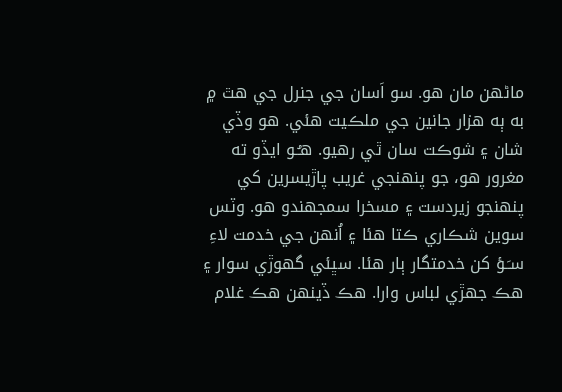ماڻهن مان هو. سو اَسان جي جنرل جي هٿ ۾ به ٻه هزار جانين جي ملڪيت هئي. هو وڏي شان ۽ شوڪت سان ٿي رهيو. هـُـو ايڏو ته مغرور هو، جو پنهنجي غريب پاڙيسرين کي پنهنجو زيردست ۽ مسخرا سمجهندو هو. وٽس سوين شڪاري ڪتا هئا ۽ اُنهن جي خدمت لاءِ سـَـؤ کن خدمتگار ٻار هئا. سڀئي گهوڙي سوار ۽ هڪ جهڙي لباس وارا. هڪ ڏينهن هڪ غلام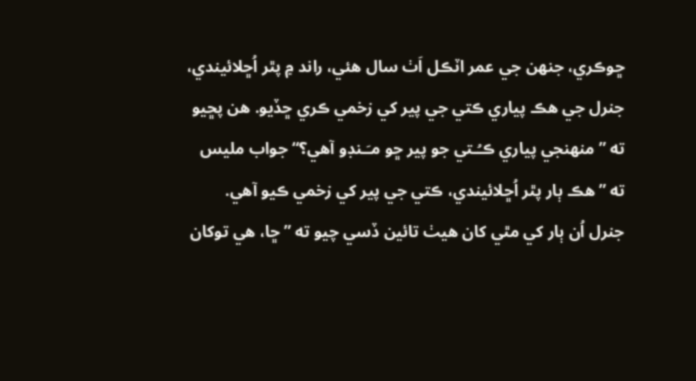ڇوڪري، جنهن جي عمر اٽڪل اَٺ سال هئي، راند ۾ پٿر اُڇلائيندي، جنرل جي هڪ پياري ڪتي جي پير کي زخمي ڪري ڇڏيو. هن پڇيو ته ”منهنجي پياري ڪـُـتي جو پير ڇو مـَـنڊو آهي؟“ جواب مليس ته ”هڪ ٻار پٿر اُڇلائيندي، ڪتي جي پير کي زخمي ڪيو آهي. جنرل اُن ٻار کي مٿي کان هيٺ تائين ڏسي چيو ته ”ڇا، هي توکان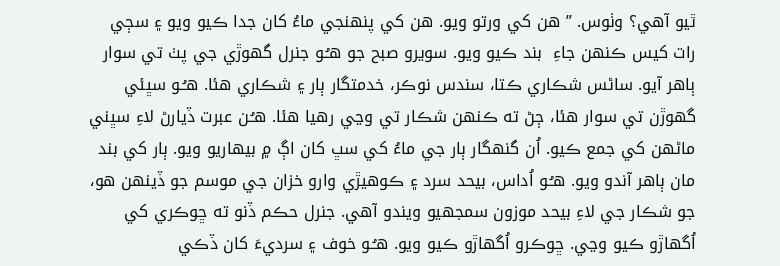ٿيو آهي؟ وٺوس. ” هن کي ورتو ويو. هن کي پنهنجي ماءُ کان جدا ڪيو ويو ۽ سڄي رات کيس ڪنهن جاءِ  بند ڪيو ويو. سويرو صبح جو هـُـو جنرل گهوڙي جي پٺ تي سوار ٻاهر آيو. ساڻس شڪاري ڪتا، سندس نوڪر، خدمتگار ٻار ۽ شڪاري هئا. هـُـو سڀئي گهوڙن تي سوار هئا، ڄڻ ته ڪنهن شڪار تي وڃي رهيا هئا. هـُـن عبرت ڏيارڻ لاءِ سڀني ماڻهن کي جمع ڪيو. اُن گنهگار ٻار جي ماءُ کي سڀ کان اڳ ۾ بيهاريو ويو. ٻار کي بند مان ٻاهر آندو ويو. هـُـو اُداس، بيحد سرد ۽ ڪوهيڙي وارو خزان جي موسم جو ڏينهن هو، جو شڪار جي لاءِ بيحد موزون سمجهيو ويندو آهي. جنرل حڪم ڏنو ته ڇوڪري کي اُگهاڙو ڪيو وڃي. ڇوڪرو اُگهاڙو ڪيو ويو. هـُـو خوف ۽ سرديءَ کان ڏڪي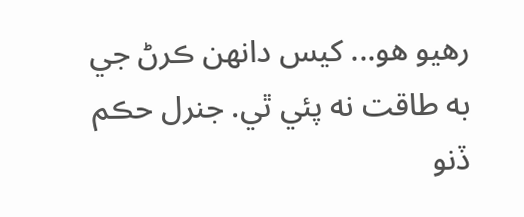رهيو هو... کيس دانهن ڪرڻ جي به طاقت نه پئي ٿي. جنرل حڪم ڏنو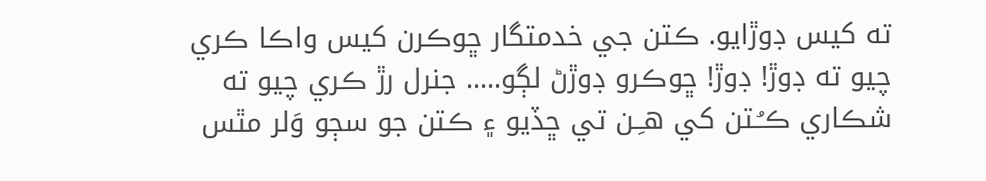ته کيس ڊوڙايو. ڪتن جي خدمتگار ڇوڪرن کيس واڪا ڪري چيو ته ڊوڙ! ڊوڙ! ڇوڪرو ڊوڙڻ لڳو..... جنرل رڙ ڪري چيو ته شڪاري ڪـُـتن کي هـِـن تي ڇڏيو ۽ ڪتن جو سڄو وَلر مٿس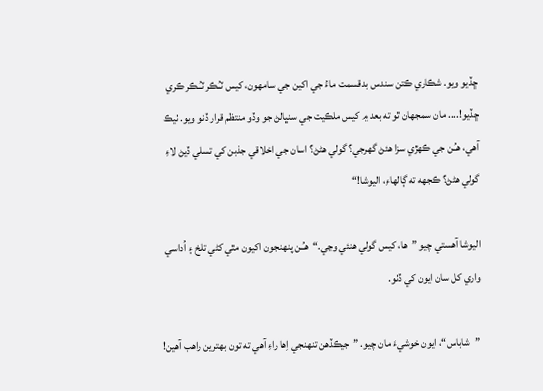ڇڏيو ويو. شڪاري ڪتن سندس بدقسمت ماءُ جي اکين جي سامهون، کيس ٽـُـڪر ٽـُـڪر ڪري ڇڏيو!.... مان سمجهان ٿو ته بعد ۾ کيس ملڪيت جي سنڀالڻ جو وڏو منتظم قرار ڏنو ويو. ٺيڪ آهي، هـُـن جي ڪهڙي سزا هئڻ گهرجي؟ گولي هڻڻ؟ اسان جي اخلاقي جذبن کي تسلي ڏيڻ لاءِ گولي هڻڻ؟ ڪجهه ته ڳالهاءِ، اليوشا!“

اليوشا آهستي چيو ”ها، کيس گولي هنئي وڃي.“  هـُـن پنهنجون اکيون مٿي کڻي تلخ ۽ اُداسي واري کل سان ايون کي ڏٺو.

 ”شاباس“، ايون خوشيءَ مان چيو. ”جيڪڏهن تنهنجي اِها راءِ آهي ته تون بهترين راهب آهين!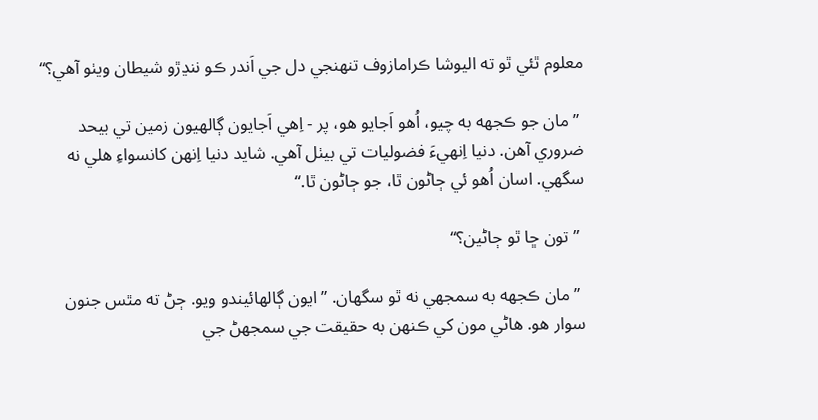معلوم ٿئي ٿو ته اليوشا ڪرامازوف تنهنجي دل جي اَندر ڪو ننڍڙو شيطان ويٺو آهي؟“

 ”مان جو ڪجهه به چيو، اُهو اَجايو هو، پر - اِهي اَجايون ڳالهيون زمين تي بيحد ضروري آهن. دنيا اِنهيءَ فضوليات تي بيٺل آهي. شايد دنيا اِنهن کانسواءِ هلي نه سگهي. اسان اُهو ئي ڄاڻون ٿا، جو ڄاڻون ٿا.“

 ”تون ڇا ٿو ڄاڻين؟“

 ”مان ڪجهه به سمجهي نه ٿو سگهان. ” ايون ڳالهائيندو ويو. ڄڻ ته مٿس جنون سوار هو. هاڻي مون کي ڪنهن به حقيقت جي سمجهڻ جي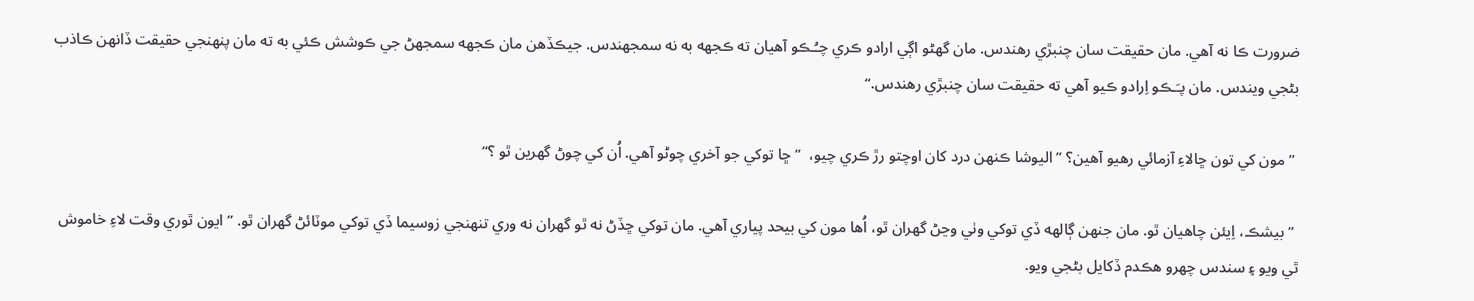ضرورت ڪا نه آهي. مان حقيقت سان چنبڙي رهندس. مان گهڻو اڳي ارادو ڪري چـُـڪو آهيان ته ڪجهه به نه سمجهندس. جيڪڏهن مان ڪجهه سمجهڻ جي ڪوشش ڪئي به ته مان پنهنجي حقيقت ڏانهن ڪاذب بڻجي ويندس. مان پـَـڪو اِرادو ڪيو آهي ته حقيقت سان چنبڙي رهندس.“

 ”مون کي تون ڇالاءِ آزمائي رهيو آهين؟ ” اليوشا ڪنهن درد کان اوچتو رڙ ڪري چيو،  ”ڇا توکي جو آخري چوڻو آهي. اُن کي چوڻ گهرين ٿو ؟“

 ”بيشڪ، اِيئن چاهيان ٿو. مان جنهن ڳالهه ڏي توکي وٺي وڃڻ گهران ٿو، اُها مون کي بيحد پياري آهي. مان توکي ڇڏڻ نه ٿو گهران نه وري تنهنجي زوسيما ڏي توکي موٽائڻ گهران ٿو. ” ايون ٿوري وقت لاءِ خاموش ٿي ويو ۽ سندس چهرو هڪدم ڏکايل بڻجي ويو.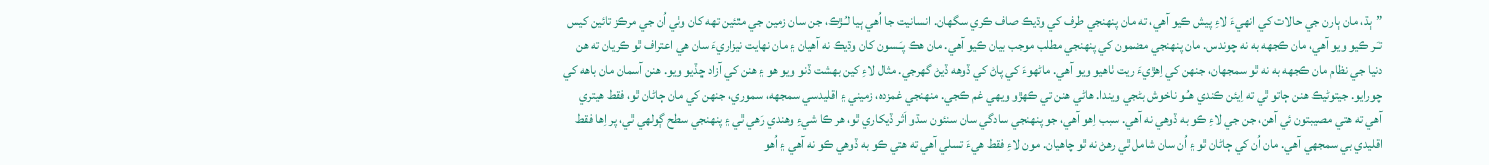”ٻڌ، مان ٻارن جي حالات کي انهيءَ لاءِ پيش ڪيو آهي، ته مان پنهنجي طرف کي وڌيڪ صاف ڪري سگهان. انسانيت جا اُهي ٻيا لـُـڙڪ، جن سان زمين جي مٿئين تهه کان وٺي اُن جي مرڪز تائين کيس تـَـر ڪيو ويو آهي، مان ڪجهه به نه چوندس. مان پنهنجي مضمون کي پنهنجي مطلب موجب بيان ڪيو آهي. مان هڪ پـَـسون کان وڌيڪ نه آهيان ۽ مان نهايت نيزاريءَ سان هي اعتراف ٿو ڪريان ته هن دنيا جي نظام مان ڪجهه به نه ٿو سمجهان، جنهن کي اِهڙيءَ ريت ٺاهيو ويو آهي. ماڻهوءَ کي پاڻ کي ڏوهه ڏيڻ گهرجي. مثال لاءِ کين بهشت ڏنو ويو هو ۽ هنن کي آزاد ڇڏيو ويو. هنن آسمان مان باهه کي چورايو. جيتوڻيڪ هنن ڄاتو ٿي ته اِيئن ڪندي هـُـو ناخوش بڻجي ويندا. هاڻي هنن تي ڪهڙو ويهي غم ڪجي. منهنجي غمزده، زميني ۽ اقليدسي سمجهه، سموري، جنهن کي مان ڄاڻان ٿو، فقط هيتري آهي ته هتي مصيبتون ئي آهن، جن جي لاءِ ڪو به ڏوهي نه آهي. سبب اِهو آهي، جو پنهنجي سادگي سان سنئون سڌو اَثر ڏيکاري ٿو، هر ڪا شيءِ وهندي رَهي ٿي ۽ پنهنجي سطح ڳولهي ٿي، پر اِها فقط اقليدي بي سمجهي آهي. مان اُن کي ڄاڻان ٿو ۽ اُن سان شامل ٿي رهڻ نه ٿو چاهيان. مون لاءِ فقط هيءَ تسلي آهي ته هتي ڪو به ڏوهي ڪو نه آهي ۽ اُهو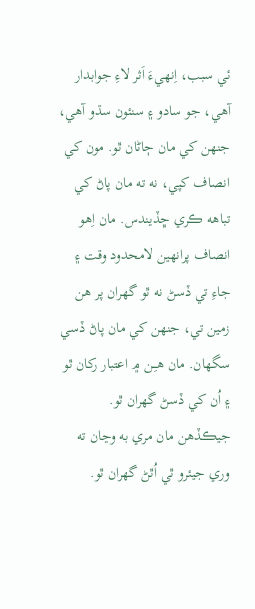ئي سبب، اِنهيءَ اَثر لاءِ جوابدار آهي، جو سادو ۽ سنئون سڌو آهي، جنهن کي مان ڄاڻان ٿو. مون کي انصاف کپي، نه ته مان پاڻ کي تباهه ڪري ڇڏيندس. مان اِهو انصاف پرانهين لامحدود وقت ۽ جاءِ تي ڏسڻ نه ٿو گهران پر هن زمين تي، جنهن کي مان پاڻ ڏسي سگهان. مان هـِـن ۾ اعتبار رکان ٿو ۽ اُن کي ڏسڻ گهران ٿو. جيڪڏهن مان مري به وڃان ته وري جيئرو ٿي اُٿڻ گهران ٿو.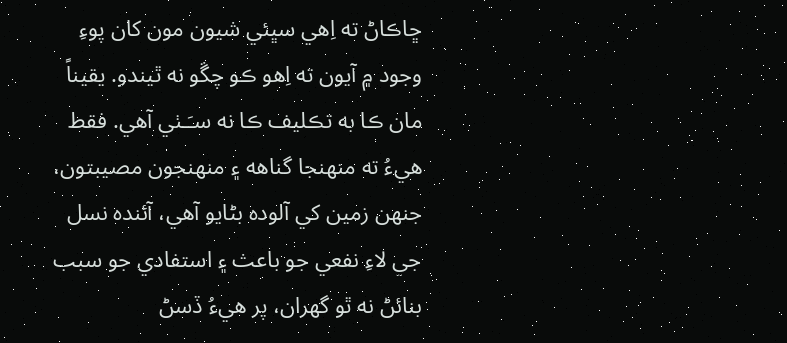ڇاڪاڻ ته اِهي سڀئي شيون مون کان پوءِ وجود ۾ آيون ته اِهو ڪو چڱو نه ٿيندو. يقيناً مان ڪا به تڪليف ڪا نه سـَـٺي آهي. فقط هيءُ ته منهنجا گناهه ۽ منهنجون مصيبتون، جنهن زمين کي آلوده بڻايو آهي، آئنده نسل جي لاءِ نفعي جو باعث ۽ استفادي جو سبب بنائڻ نه ٿو گهران، پر هيءُ ڏسڻ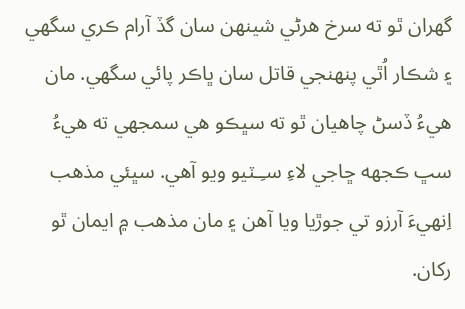گهران ٿو ته سرخ هرڻي شينهن سان گڏ آرام ڪري سگهي ۽ شڪار اُٿي پنهنجي قاتل سان ڀاڪر پائي سگهي. مان هيءُ ڏسڻ چاهيان ٿو ته سڀڪو هي سمجهي ته هيءُ سڀ ڪجهه ڇاجي لاءِ سـِـٽيو ويو آهي. سڀئي مذهب اِنهيءَ آرزو تي جوڙيا ويا آهن ۽ مان مذهب ۾ ايمان ٿو رکان.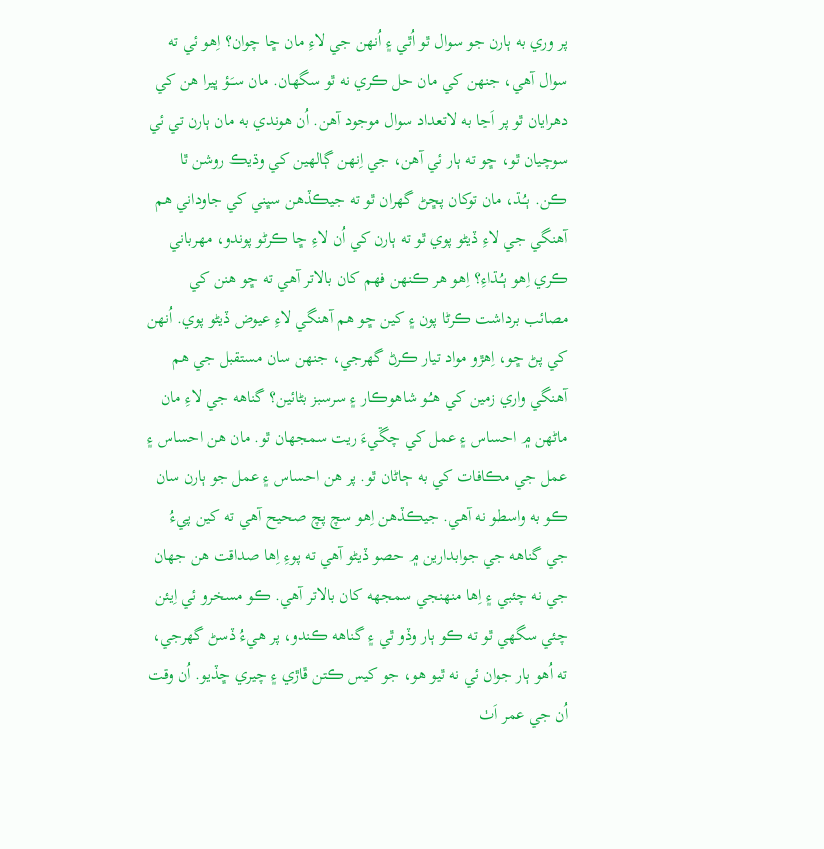پر وري به ٻارن جو سوال ٿو اُٿي ۽ اُنهن جي لاءِ مان ڇا چوان؟ اِهو ئي ته سوال آهي، جنهن کي مان حل ڪري نه ٿو سگهان. مان سـَـؤ ڀيرا هن کي دهرايان ٿو پر اَڃا به لاتعداد سوال موجود آهن. اُن هوندي به مان ٻارن تي ئي سوچيان ٿو، ڇو ته ٻار ئي آهن، جي اِنهن ڳالهين کي وڌيڪ روشن ٿا ڪن. ٻـُـڌ، مان توکان پڇڻ گهران ٿو ته جيڪڏهن سڀني کي جاوداني هم آهنگي جي لاءِ ڏيڻو پوي ٿو ته ٻارن کي اُن لاءِ ڇا ڪرڻو پوندو، مهرباني ڪري اِهو ٻـُـڌاءِ؟ اِهو هر ڪنهن فهم کان بالاتر آهي ته ڇو هنن کي مصائب برداشت ڪرڻا پون ۽ کين ڇو هم آهنگي لاءِ عيوض ڏيڻو پوي. اُنهن کي پڻ ڇو، اِهڙو مواد تيار ڪرڻ گهرجي، جنهن سان مستقبل جي هم آهنگي واري زمين کي هـُـو شاهوڪار ۽ سرسبز بڻائين؟ گناهه جي لاءِ مان ماڻهن ۾ احساس ۽ عمل کي چڱيءَ ريت سمجهان ٿو. مان هن احساس ۽ عمل جي مڪافات کي به ڄاڻان ٿو. پر هن احساس ۽ عمل جو ٻارن سان ڪو به واسطو نه آهي. جيڪڏهن اِهو سچ پچ صحيح آهي ته کين پيءُ جي گناهه جي جوابدارين ۾ حصو ڏيڻو آهي ته پوءِ اِها صداقت هن جهان جي نه چئبي ۽ اِها منهنجي سمجهه کان بالاتر آهي. ڪو مسخرو ئي اِيئن چئي سگهي ٿو ته ڪو ٻار وڏو ٿي ۽ گناهه ڪندو، پر هيءُ ڏسڻ گهرجي، ته اُهو ٻار جوان ئي نه ٿيو هو، جو کيس ڪتن ڦاڙي ۽ چيري ڇڏيو. اُن وقت اُن جي عمر اَٺ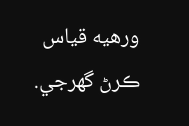ورهيه قياس ڪرڻ گهرجي.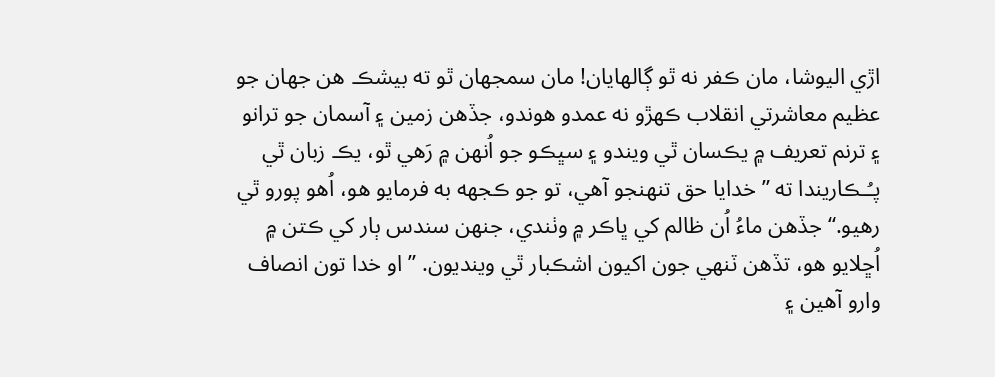اڙي اليوشا، مان ڪفر نه ٿو ڳالهايان! مان سمجهان ٿو ته بيشڪ هن جهان جو عظيم معاشرتي انقلاب ڪهڙو نه عمدو هوندو، جڏهن زمين ۽ آسمان جو ترانو ۽ ترنم تعريف ۾ يڪسان ٿي ويندو ۽ سڀڪو جو اُنهن ۾ رَهي ٿو، يڪ زبان ٿي پـُـڪاريندا ته ” خدايا حق تنهنجو آهي، تو جو ڪجهه به فرمايو هو، اُهو پورو ٿي رهيو.“ جڏهن ماءُ اُن ظالم کي ڀاڪر ۾ وٺندي، جنهن سندس ٻار کي ڪتن ۾ اُڇلايو هو، تڏهن ٽنهي جون اکيون اشڪبار ٿي وينديون. ” او خدا تون انصاف وارو آهين ۽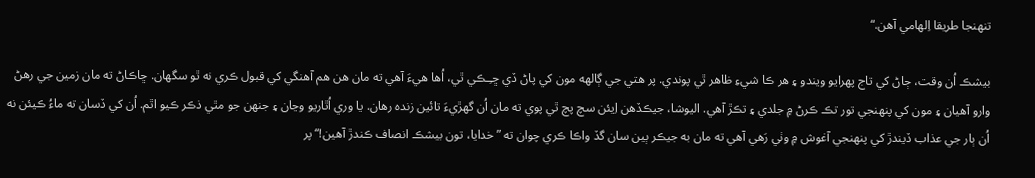تنهنجا طريقا اِلهامي آهن.“

بيشڪ اُن وقت، ڄاڻ کي تاج پهرايو ويندو ۽ هر ڪا شيءِ ظاهر ٿي پوندي. پر هتي جي ڳالهه مون کي پاڻ ڏي ڇـِـڪي ٿي، اُها هيءَ آهي ته مان هن هم آهنگي کي قبول ڪري نه ٿو سگهان. ڇاڪاڻ ته مان زمين جي رهڻ وارو آهيان ۽ مون کي پنهنجي تور تڪ ڪرڻ ۾ جلدي ۽ تڪڙ آهي. اليوشا، جيڪڏهن اِيئن سچ پچ ٿي پوي ته مان اُن گهڙيءَ تائين زنده رهان. يا وري اُٿاريو وڃان ۽ جنهن جو مٿي ذڪر ڪيو اٿم. اُن کي ڏسان ته ماءُ ڪيئن نه اُن ٻار جي عذاب ڏيندڙ کي پنهنجي آغوش ۾ وٺي رَهي آهي ته مان به جيڪر ٻين سان گڏ واڪا ڪري چوان ته ”خدايا، تون بيشڪ انصاف ڪندڙ آهين!“ پر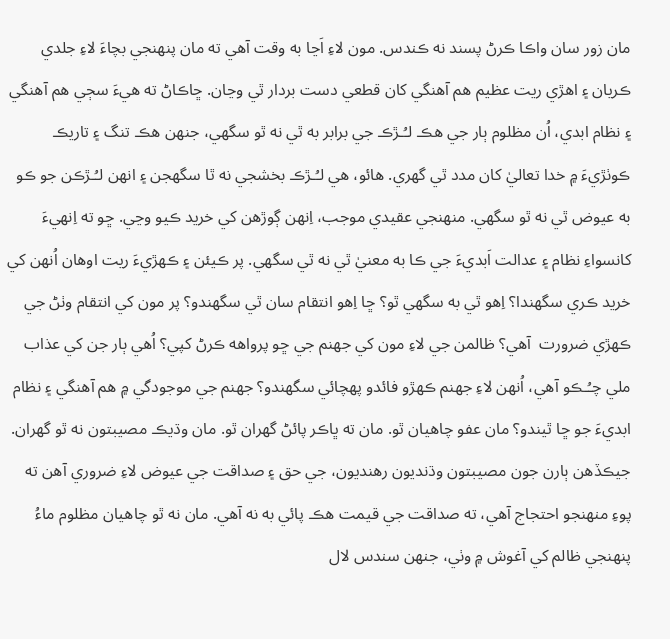مان زور سان واڪا ڪرڻ پسند نه ڪندس. مون لاءِ اَڃا به وقت آهي ته مان پنهنجي بچاءَ لاءِ جلدي ڪريان ۽ اهڙي ريت عظيم هم آهنگي کان قطعي دست بردار ٿي وڃان. ڇاڪاڻ ته هيءَ سڄي هم آهنگي ۽ نظام ابدي، اُن مظلوم ٻار جي هڪ لـُـڙڪ جي برابر به ٿي نه ٿو سگهي، جنهن هڪ تنگ ۽ تاريڪ ڪوٺڙيءَ ۾ خدا تعاليٰ کان مدد ٿي گهري. هائو، هي لـُـڙڪ بخشجي نه ٿا سگهجن ۽ انهن لـُـڙڪن جو ڪو به عيوض ٿي نه ٿو سگهي. منهنجي عقيدي موجب، اِنهن ڳوڙهن کي خريد ڪيو وڃي. ڇو ته اِنهيءَ کانسواءِ نظام ۽ عدالت اَبديءَ جي ڪا به معنيٰ ٿي نه ٿي سگهي. پر ڪيئن ۽ ڪهڙيءَ ريت اوهان اُنهن کي خريد ڪري سگهندا؟ اِهو ٿي به سگهي ٿو؟ ڇا اِهو انتقام سان ٿي سگهندو؟ پر مون کي انتقام وٺڻ جي ڪهڙي ضرورت  آهي؟ ظالمن جي لاءِ مون کي جهنم جي ڇو پرواهه ڪرڻ کپي؟ اُهي ٻار جن کي عذاب ملي چـُـڪو آهي، اُنهن لاءِ جهنم ڪهڙو فائدو پهچائي سگهندو؟ جهنم جي موجودگي ۾ هم آهنگي ۽ نظام ابديءَ جو ڇا ٿيندو؟ مان عفو چاهيان ٿو. مان ته ڀاڪر پائڻ گهران ٿو. مان وڌيڪ مصيبتون نه ٿو گهران. جيڪڏهن ٻارن جون مصيبتون وڌنديون رهنديون، جي حق ۽ صداقت جي عيوض لاءِ ضروري آهن ته پوءِ منهنجو احتجاج آهي، ته صداقت جي قيمت هڪ پائي به نه آهي. مان نه ٿو چاهيان مظلوم ماءُ پنهنجي ظالم کي آغوش ۾ وٺي، جنهن سندس لال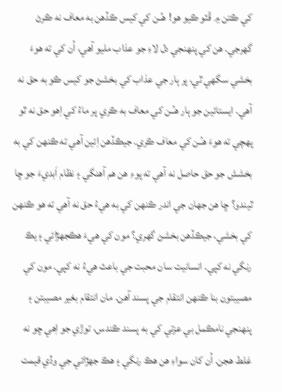کي ڪتن ۾ ڦٽو ڪيو هو! هـُـن کي کيس ڪڏهن به معاف نه ڪرڻ گهرجي. هن کي پنهنجي دل لاءِ جو عذاب مليو آهي، اُن کي ته هوءَ بخشي سگهي ٿي، پر ٻار جي عذاب کي بخشڻ جو کيس ڪو به حق نه آهي. ايستائين جو ٻار هـُـن کي معاف به ڪري پر ماءُ کي اِهو حق نه ٿو پهچي ته هوءَ هـُـن کي معاف ڪري. جيڪڏهن اِئين آهي ته ڪنهن کي به بخشش جو حق حاصل نه آهي ته پوءِ هن هم آهنگي ۽ نظام اَبديءَ جو ڇا ٿيندو؟ ڇا هن جهان جي اندر ڪنهن کي به هيءُ حق نه آهي ته هو ڪنهن کي بخشي، جيڪڏهن بخشڻ گهري؟ مون کي هيءَ هڪجهڙائي ۽ يڪ رنگي نه کپي. انسانيت سان محبت جي باعث هيءُ نه کپي. مون کي مصيبتون بنا ڪنهن انتقام جي پسند آهن. مان انتقام بغير مصيبتن ۽ پنهنجي نامڪمل بي عزتي کي به پسند ڪندس، توڙي جو اِهي ڇو نه غلط هجن. اُن کان سواءِ هن هڪ رنگي ۽ هڪ جهڙائي جي وڏي قيمت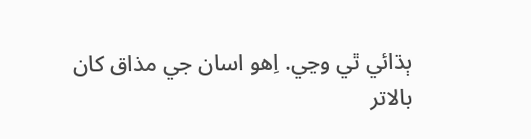ٻڌائي ٿي وڃي. اِهو اسان جي مذاق کان بالاتر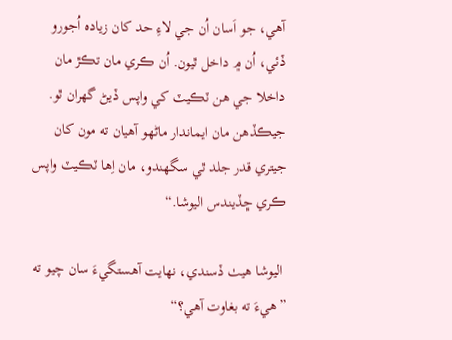آهي، جو اَسان اُن جي لاءِ حد کان زياده اُجورو ڏئي، اُن ۾ داخل ٿيون. اُن ڪري مان تڪڙ مان داخلا جي هن ٽڪيٽ کي واپس ڏيڻ گهران ٿو. جيڪڏهن مان ايماندار ماڻهو آهيان ته مون کان جيتري قدر جلد ٿي سگهندو، مان اِها ٽڪيٽ واپس ڪري ڇڏيندس اليوشا.“

 اليوشا هيٺ ڏسندي، نهايت آهستگيءَ سان چيو ته ”هيءَ ته بغاوت آهي؟“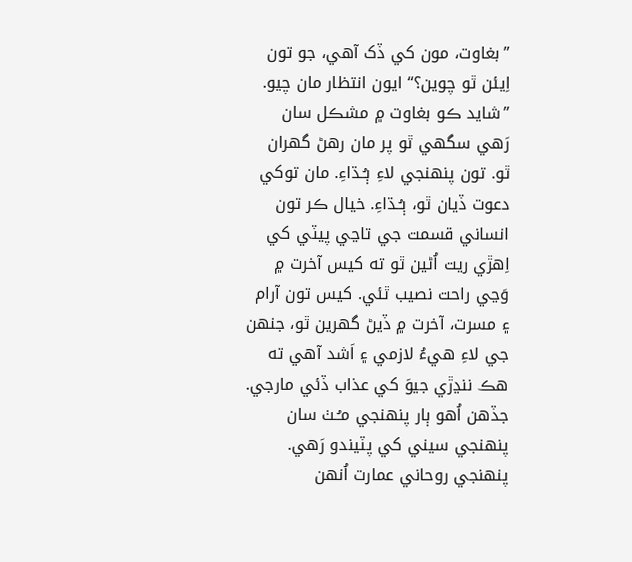”بغاوت، مون کي ڏک آهي، جو تون اِيئن ٿو چوين؟“ ايون انتظار مان چيو. ”شايد ڪو بغاوت ۾ مشڪل سان رَهي سگهي ٿو پر مان رهڻ گهران ٿو. تون پنهنجي لاءِ ٻـُـڌاءِ. مان توکي دعوت ڏيان ٿو، ٻـُـڌاءِ. خيال ڪر تون انساني قسمت جي تاڃي پيٽي کي اِهڙي ريت اُڻين ٿو ته کيس آخرت ۾ وَڃي راحت نصيب ٿئي. کيس تون آرام ۽ مسرت، آخرت ۾ ڏيڻ گهرين ٿو، جنهن جي لاءِ هيءُ لازمي ۽ اَشد آهي ته هڪ ننڍڙي جيوَ کي عذاب ڏئي مارجي. جڏهن اُهو ٻار پنهنجي مـُـٺ سان پنهنجي سيني کي پٽيندو رَهي. پنهنجي روحاني عمارت اُنهن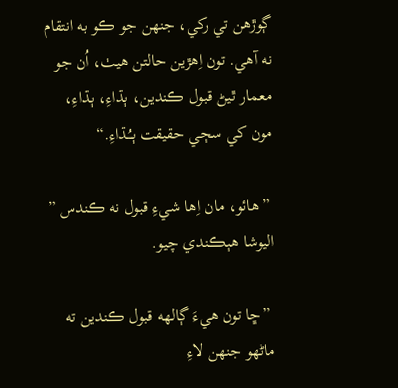ڳوڙهن تي رکي، جنهن جو ڪو به انتقام نه آهي. تون اِهڙين حالتن هيٺ، اُن جو معمار ٿيڻ قبول ڪندين، ٻڌاءِ، ٻڌاءِ، مون کي سڄي حقيقت ٻـُـڌاءِ.“

 ”هائو، مان اِها شيءِ قبول نه ڪندس ” اليوشا هٻڪندي چيو.

 ”ڇا تون هيءَ ڳالهه قبول ڪندين ته ماڻهو جنهن لاءِ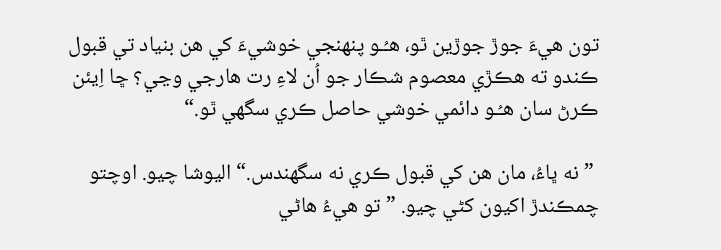تون هيءَ جوڙ جوڙين ٿو، هـُـو پنهنجي خوشيءَ کي هن بنياد تي قبول ڪندو ته هڪڙي معصوم شڪار جو اُن لاءِ رت هارجي وڃي؟ ڇا اِيئن ڪرڻ سان هـُـو دائمي خوشي حاصل ڪري سگهي ٿو.“

 ”نه ڀاءُ، مان هن کي قبول ڪري نه سگهندس.“ اليوشا چيو. اوچتو چمڪندڙ اکيون کڻي چيو. ”تو هيءُ هاڻي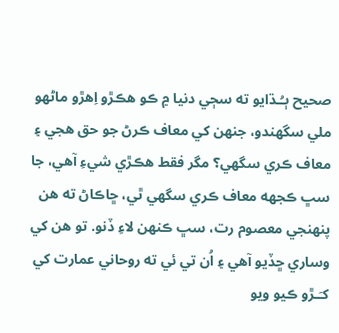صحيح ٻـُـڌايو ته سڄي دنيا ۾ ڪو هڪڙو اِهڙو ماڻهو ملي سگهندو، جنهن کي معاف ڪرڻ جو حق هجي ۽ معاف ڪري سگهي؟ مگر فقط هڪڙي شيءِ آهي، جا سڀ ڪجهه معاف ڪري سگهي ٿي، ڇاڪاڻ ته هن پنهنجي معصوم رت، سڀ ڪنهن لاءِ ڏنو. تو هن کي وساري ڇڏيو آهي ۽ اُن تي ئي ته روحاني عمارت کي کـَـڙو ڪيو ويو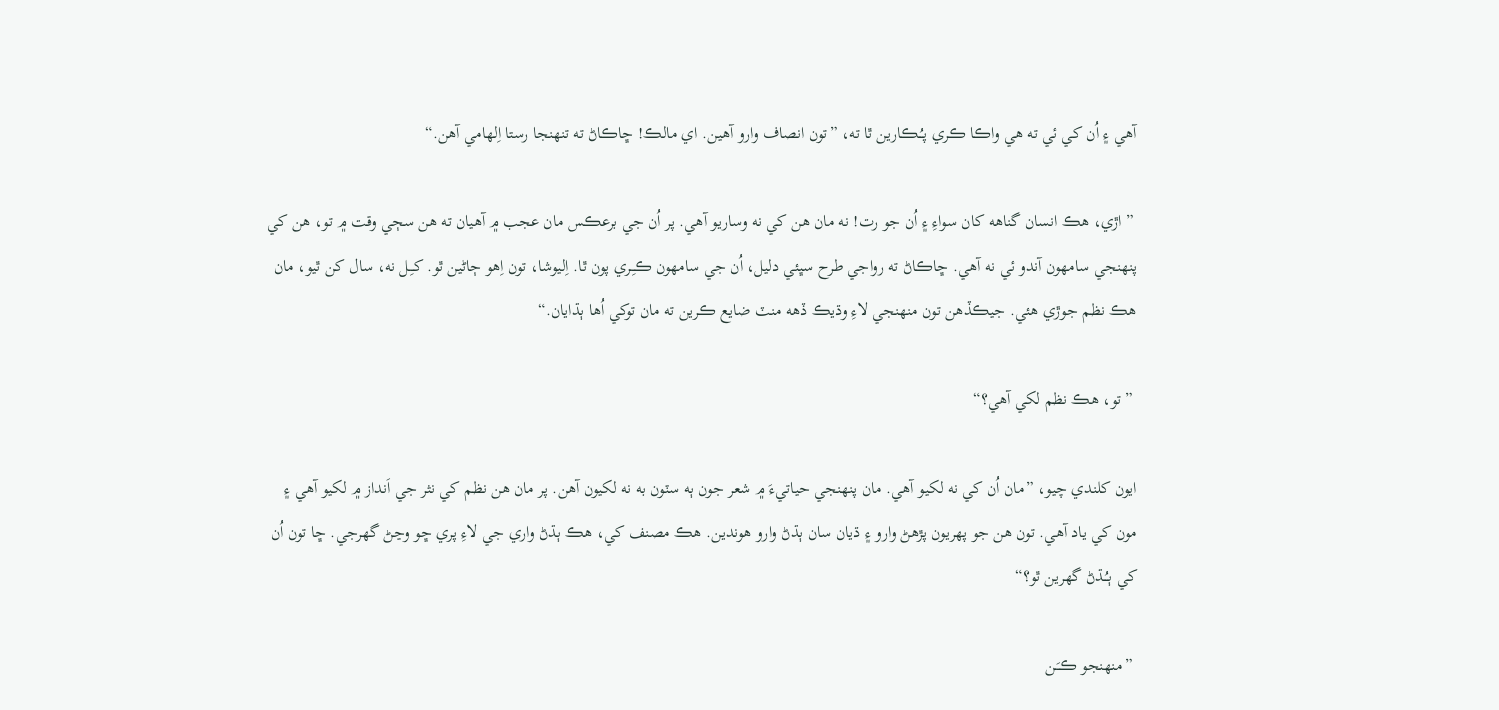آهي ۽ اُن کي ئي ته هي واڪا ڪري پـُـڪارين ٿا ته، ”تون انصاف وارو آهين. اي مالڪ! ڇاڪاڻ ته تنهنجا رستا اِلهامي آهن.“

 ”اڙي، هڪ انسان گناهه کان سواءِ ۽ اُن جو رت! نه مان هن کي نه وساريو آهي. پر اُن جي برعڪس مان عجب ۾ آهيان ته هن سڄي وقت ۾ تو، هن کي پنهنجي سامهون آندو ئي نه آهي. ڇاڪاڻ ته رواجي طرح سڀئي دليل، اُن جي سامهون ڪـِـري پون ٿا. اِليوشا، تون اِهو ڄاڻين ٿو. کـِـل نه، سال کن ٿيو، مان هڪ نظم جوڙي هئي. جيڪڏهن تون منهنجي لاءِ وڌيڪ ڏهه منٽ ضايع ڪرين ته مان توکي اُها ٻڌايان.“

 ”تو، هڪ نظم لکي آهي؟“

ايون کلندي چيو، ”مان اُن کي نه لکيو آهي. مان پنهنجي حياتيءَ ۾ شعر جون ٻه سٽون به نه لکيون آهن. پر مان هن نظم کي نثر جي اَنداز ۾ لکيو آهي ۽ مون کي ياد آهي. تون هن جو پهريون پڙهڻ وارو ۽ ڌيان سان ٻڌڻ وارو هوندين. هڪ مصنف کي، هڪ ٻڌڻ واري جي لاءِ پري ڇو وڃڻ گهرجي. ڇا تون اُن کي ٻـُـڌڻ گهرين ٿو؟“

 ”منهنجو ڪـَـن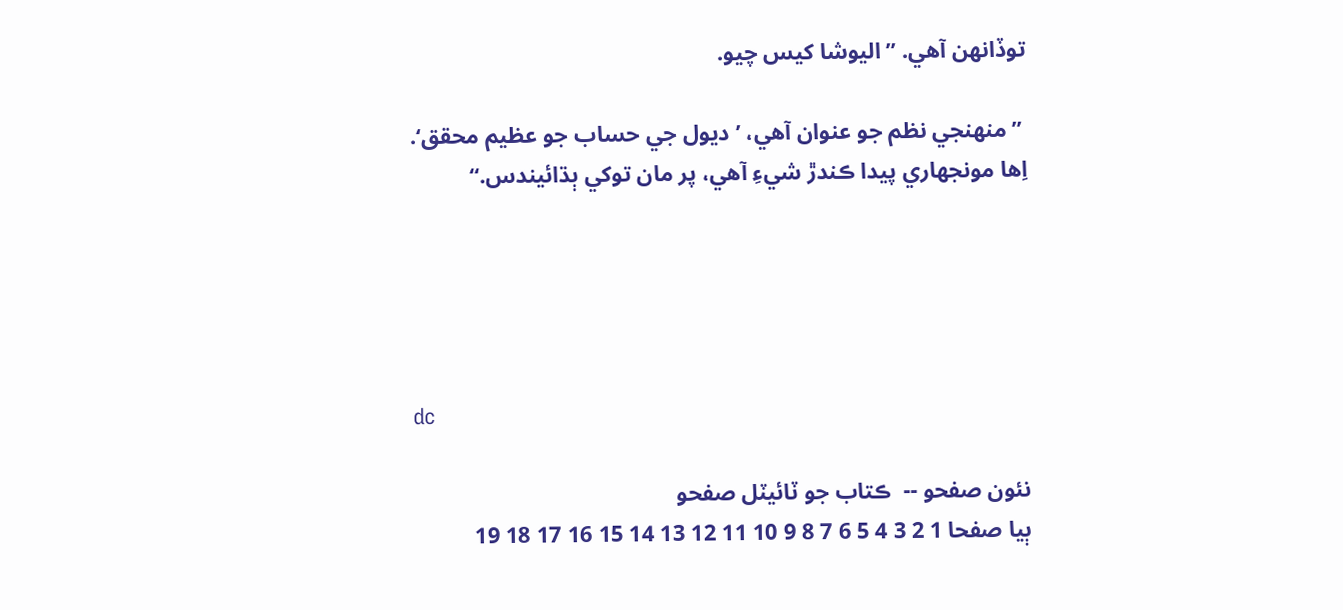توڏانهن آهي. ” اليوشا کيس چيو.

 ”منهنجي نظم جو عنوان آهي، ’ديول جي حساب جو عظيم محقق‘. اِها مونجهاري پيدا ڪندڙ شيءِ آهي، پر مان توکي ٻڌائيندس.“





dc

نئون صفحو --  ڪتاب جو ٽائيٽل صفحو
ٻيا صفحا 1 2 3 4 5 6 7 8 9 10 11 12 13 14 15 16 17 18 19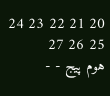20 21 22 23 24 25 26 27
هوم پيج - -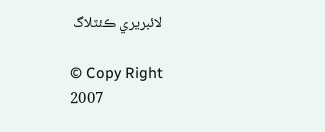لائبريري ڪئٽلاگ

© Copy Right 2007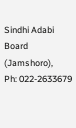Sindhi Adabi Board (Jamshoro),
Ph: 022-2633679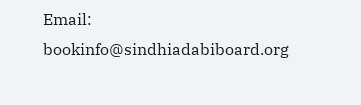Email: bookinfo@sindhiadabiboard.org